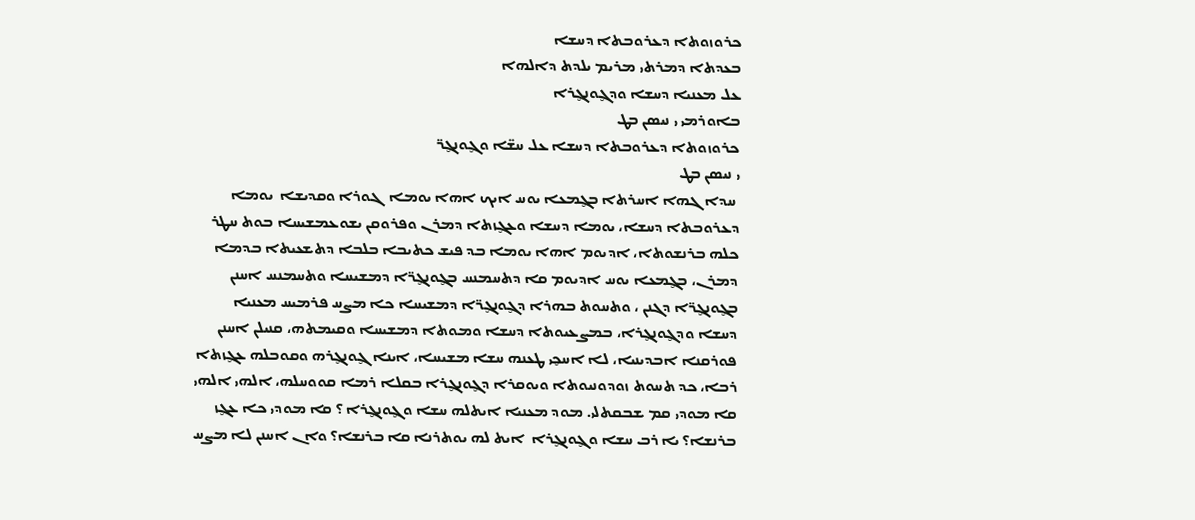ܟܪܘܙܘܬܐ ܕܥܪܘܒܬܐ ܕܚܫܐ
ܒܥܕܬܐ ܕܡܪܬܝ ܡܪܝܡ ܝܠܕܬ ܕܐܠܗܐ
ܥܠ ܡܥܢܝܐ ܕܚܫܐ ܘܕܓ̮ܘܢܓ̮ܪܐ
ܒܐܘܪܡܝ ܝ ܢܝܣܢ ܒܛ
ܟܪܘܙܘܬܐ ܕܥܪܘܒܬܐ ܕܚܫܐ ܥܠ ܚܫ̈ܐ ܘܓ̮ܘܢܓ̮ܪ̈
ܝ ܢܝܣܢ ܒܛ
 ܚܕܐ ܓܗܐ ܐܚܪܬܐ ܒܓ̮ܡܥܐ ܝܘܚ ܐܝܟ ܐܗܐ ܝܘܡܐ  ܓܘܪܐ ܘܩܕܝܫܐ  ܝܘܡܐ ܕܥܪܘܒܬܐ ܕܚܫܐ، ܝܘܡܐ ܕܚܫܐ ܘܥܓ̮ܙܬܐ ܕܡܪܢ ܘܦܪܘܩܢ ܝܫܘܥܡܫܝܚܐ ܒܘܬ ܚܛܪ ܟܠܗ ܒܪܢܫܘܬܐ، ܐܕܝܘܡ ܐܗܐ ܝܘܡܐ ܒܕ ܦܝܫ ܟܬܝܒܐ ܒܠܒܐ ܕܬܫܥܝܬܐ ܒܕܡܐ ܕܡܪܢ، ܒܓ̮ܡܥܐ ܝܘܚ ܐܕܝܘܡ ܩܐ ܕܬܚܡܢܚ ܒܓ̮ܘܢܓ̮ܪ̈ܐ ܕܡܫܝܚܐ ܘܬܚܡܢܚ ܐܚܢܢ ܒܓ̮ܘܢܓ̮ܪ̈ܐ ܕܓܢܢ ، ܘܬܚܘܬ ܒܗܪܐ ܕܓ̮ܘܢܓ̮ܪ̈ܐ ܕܡܫܝܚܐ ܟܐ ܡܨܚ ܦܪܡܝܚ ܡܥܢܝܐ ܕܚܫܐ ܘܕܓ̮ܘܢܓ̮ܪܐ، ܒܡܨܥܝܘܬܐ ܕܚܫܐ ܘܡܘܬܐ ܕܡܫܝܚܐ ܘܩܝܡܬܗ، ܩܢܝܠܢ ܐܚܢܢ ܦܘܪܩܢܐ ܐܒܕܝܢܝܐ، ܠܐ ܐܚܟ̮ܝ ܛܥܢܗ ܚܫܐ ܡܫܝܚܐ، ܐܝܢܐ ܓ̮ܘܢܓ̮ܪܗ ܘܩܘܒܠܗ ܥܓ̮ܙܬܐ ܪܒܐ، ܟܕ ܬܚܘܬ ܙܘܕܘܢܝܘܬܐ ܘܝܘܩܪܐ ܕܓ̮ܘܢܓ̮ܪܐ ܒܩܠܐ ܪܡܐ ܩܘܘܚܠܗ، ܐܠܗܝ ܐܠܗܝ ܩܐ ܡܘܕܝ ܩܡ ܫܒܩܬܠܝ. ܡܘܕ ܡܥܢܝܐ ܐܝܬܠܗ ܚܫܐ ܘܓ̮ܘܢܓ̮ܪܐ ؟ ܩܐ ܡܘܕܝ ܟܐ ܥܓ̮ܙ ܒܪܢܫܐ؟ ܝܐ ܪܒ ܚܫܐ ܘܓ̮ܘܢܓ̮ܪܐ  ܐܝܬ ܠܗ ܝܘܬܪܢܐ ܩܐ ܒܪܢܫܐ؟ ܘܐܢ ܐܚܢܢ ܠܐ ܡܨܚ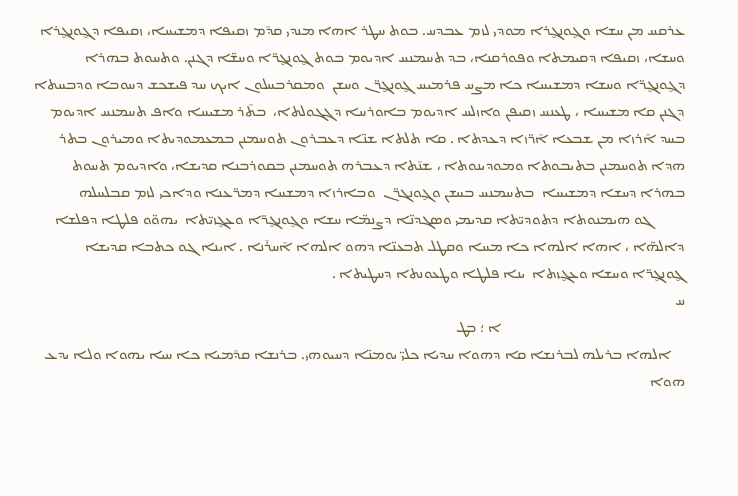ܥܪܩܚ ܡܢ ܚܫܐ ܘܓ̮ܘܢܓ̮ܪܐ ܡܘܕܝ ܠܙܡ ܥܒܕܚ. ܒܘܬ ܚܛܪ ܐܗܐ ܡܢܕܝ ܩܕ̄ܡ ܙܩܝܦܐ ܕܡܫܝܚܐ، ܙܩܝܦܐ ܕܓ̮ܘܢܓ̮ܪܐ ܘܚܫܐ، ܙܩܝܦܐ ܕܩܝܡܬܐ ܘܦܘܪܩܢܐ، ܒܕ ܬܚܡܢܚ ܐܕܝܘܡ ܒܘܬ ܓ̮ܘܢܓ̮ܪ̈ܐ ܘܚܫ̈ܐ ܕܓܢܢ. ܘܬܚܘܬ ܒܗܪܐ ܕܓ̮ܘܢܓ̮ܪ̈ܐ ܘܚܫܐ ܕܡܫܝܚܐ ܟܐ ܡܨܚ ܦܪܡܝܚ ܓ̮ܘܢܓ̮ܪ̈ܢ ܘܚܫܢ  ܘܡܩܪܒܚܠܘܢ ܐܝܟ ܚܕ ܦܝܫܟܫ ܕܚܘܒܐ ܘܕܒܚܬܐ ܕܓܢܢ ܩܐ ܡܫܝܚܐ ، ܛܥܢܚ ܙܩܝܦܢ ܘܐܙܠܚ ܐܕܝܘܡ ܒܐܘܪܚܐ ܕܓܓܘܠܬܐ،  ܒܬ̄ܪ ܡܫܝܚܐ ܘܐܦ ܬܚܡܢܚ ܐܕܝܘܡ  ܒܚܕ ܐ̄ܪܙܐ ܡܢ ܫܒܥܐ ܐ̄ܪ̈ܙܐ ܕܥܕܬܐ . ܩܐ ܬܠܬܐ ܫܢ̈ܐ ܕܥܒܪܘܢ ܬܘܚܡܢܢ ܒܡܥܡܘܕܝܬܐ ܘܡܝܪܘܢ ܒܬܪ ܗܕܐ ܬܘܚܡܢܢ ܒܬܝܒܘܬܐ ܘܡܘܕܝܢܘܬܐ ، ܫܢ̄ܬܐ ܕܥܒܪܗ ܬܘܚܡܢܢ ܒܩܘܪܒܢܐ ܩܕܝܫܐ، ܘܐܕܝܘܡ ܬܚܘܬ ܒܗܪܐ ܕܚܫܐ ܕܡܫܝܚܐ  ܒܬܚܡܢܚ ܒܚܫܢ ܘܓ̮ܘܢܓܪ̈ܢ  ܘܒܐܪܙܐ ܕܡܫܚܐ ܕܡܪ̈ܥܢܐ ܘܕܐܟܝ ܠܙܡ ܩܒܠܚܠܗ
         ܓܘ ܗܝܡܢܘܬܐ ܕܬܘܕܝ̈ܬܐ ܩܕܝܡܝ ܘܣܓܕܢ̈ܐ ܕܨܢܡ̈ܐ ܚܫܐ ܘܓ̮ܘܢܓ̮ܪ̈ܐ ܘܥܓ̮ܙܝ̈ܬܐ  ܝܗܘ̈ܘ ܦܠܛܐ ܕܦܠܫܐ ܕܐܠܗ̈ܐ ، ܐܗܐ ܐܠܗܐ ܟܐ ܡܚܐ ܘܩܛܠ ܬܒܥܢ̈ܐ ܕܗܘ ܐܠܗܐ ܐ̄ܚܪ̄ܢܐ . ܐܝܢܐ ܓܘ ܟܬܒܐ ܩܕܝܫܐ ܓ̮ܘܢܓ̮ܪ̈ܐ ܘܚܫܐ ܘܥܓ̮ܙܬܐ  ܝܢܐ ܦܠܛܐ ܘܛܥܘܢܬܐ ܕܚܛܝܬܐ .
ܚ
                                                   ܐ ؛ ܒܛ
    ܐܠܗܐ ܒܪܝܠܗ ܠܒܪܢܫܐ ܩܐ ܕܗܘܐ ܚܕܝܐ ܟܠܝ̈ ܝܘܡܢ̈ܐ ܕܚܝܘܗܝ. ܒܪܢܫܐ ܩܕ̄ܡܝܐ ܟܐ ܚܝܐ ܝܗܘܐ ܘܠܐ ܝܕܥ ܗܘܐ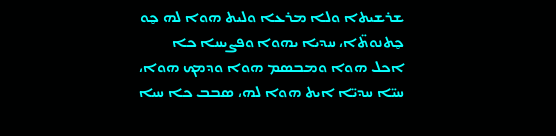ܫܪܫܝܬܐ ܘܠܐ ܡܪܥܐ ܘܠܝܬ ܗܘܐ ܠܗ ܟ̮ܘ ܟ̮ܬܢܘܬ̈ܐ، ܚܕܝܐ ܝܗܘܐ ܘܦܨܝܚܐ ܟܐ ܐܟܠ ܗܘܐ ܘܡܒܣܡ ܗܘܐ ܘܕܡܟ ܗܘܐ، ܚܝ̈ܐ ܚܕܝ̈ܐ ܐܝܬ ܗܘܐ ܠܗ، ܣܒܒ ܟܐ ܚܝܐ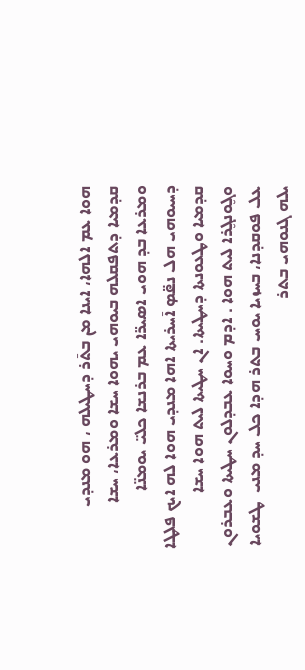ܗܘܐ ܥܡ ܐܠܗܐ، ܐܝܢܐ ܡܢ ܒܬ̄ܪ ܕܚܛܝܠܗ ، ܗܘ ܡܢܕܝ ܩܕܡܝܐ ܕܬܦܩܠܗ ܒܝܘܗܝ ܝܗܘܐ ܚܫܐ ܘܡܪܥܐ، ܚܫܐ ܘܡܪܥܐ ܒܕ ܗܘܝ ܐܣܝܪ̈ܐ ܥܡ ܒܪܢܫܐ ܟܠܝ̈ ܝܘܡܢ̈ܐ ܕܚܝܘܗܝ ܗܠ ܢܧܤ ܐ̄ܚܪܝܬܐ ܐܗܐ ܡܢܕܝ ܗܘܐ ܠܗ ܐܝܟ ܦܠܛܐ ܩܕܡܝܐ ܘܛܥܘܢܬܐ ܕܚܛܝܬܐ. ܐܢ ܚܛܝܬܐ ܠܝܬ ܗܘܐ ܚܫܐ ܘܓ̮ܘܢܓ̮ܪܐ ܠܝܬ ܗܘܐ . ܐܕܡ ܘܚܘܐ ܥܒܕܠܘܢ ܚܛܝܬܐ ܘܥܒܪܘܢ ܥܠ ܦܘܩܕܢܐ، ܒܚܙܝܐ ܝܘܚ ܒܬܪ ܗܕܐ ܟܠ ܚܕ ܡܢܝ  ܛܫܘܝܐ ܝܠܗ ܓܢܘܗܝ ܒܬܪ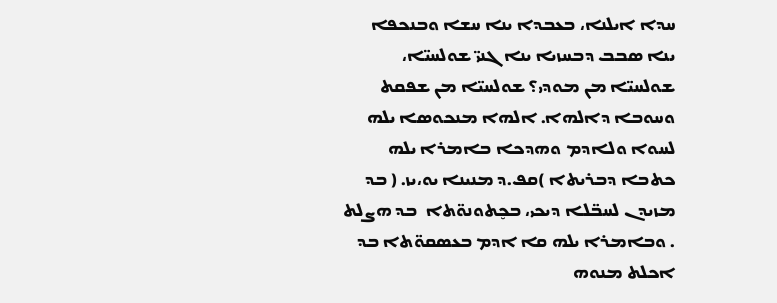ܚܕܐ ܐܝܠܢܐ، ܒܥܒܕܐ ܝܢܐ ܚܫܐ ܘܒܢܟܦܐ ܝܢܐ ܣܒܒ ܕܒܚܙܝܐ ܝܢܐ ܓܢܝ̈ ܫܘܠܚܝ̈ܐ، ܫܘܠܚܝ̈ܐ ܡܢ ܡܘܕܝ؟ ܫܘܠܚܝ̈ܐ ܡܢ ܫܦܩܬ ܘܚܘܒܐ ܕܐܠܗܐ. ܐܠܗܐ ܡܢܟܘܣܐ ܝܠܗ ܠܚܘܐ ܘܠܐܕܡ ܘܗܕܟܐ ܒܐܡܪܐ ܝܠܗ ܟܬܒܐ ܕܒܪܝܬܐ )ܩܦ.ܕ ܡܢܝܢܐ ܝܘ،ܝܙ. ( ܒܕ ܡܙܝܕܢ ܠܚܒ̈ܠܐ ܕܝܟܝ، ܒܟ̮ܬܘܢܘ̈ܬܐ  ܒܕ ܗܨܠܬ . ܘܒܐܡܪܐ ܝܠܗ ܩܐ ܐܕܡ ܒܥܣܩܘ̈ܬܐ ܒܕ ܐܟܠܬ ܡܢܘܗ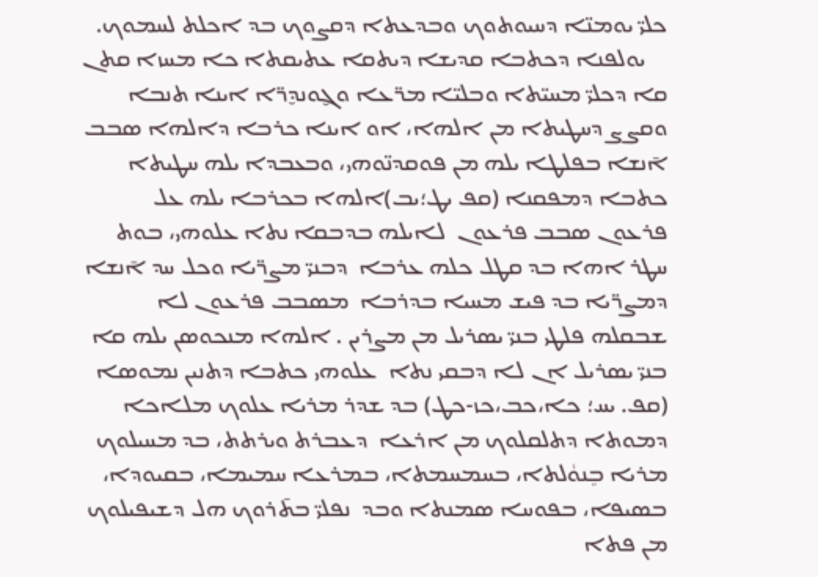ܟܠܝ̈ ܝܘܡܢ̈ܐ ܕܚܝܘܬܘܟ ܘܒܕܥܬܐ ܕܩܨܘܟ ܒܕ ܐܟܠܬ ܠܚܡܘܟ.
    ܝܘܠܦܢܐ ܕܟܬܒܐ ܩܕܝܫܐ ܕܝܬܩܐ ܥܬܝܩܬܐ ܟܐ ܡܚܙܐ ܩܬܢ ܩܐ ܕܟܠܝ̈ ܡܚܝ̈ܬܐ ܘܒܠܝ̈ܐ ܡܪ̈ܥܐ ܘܓ̮ܘܢܕ̮ܪ̈ܐ ܐܝܢܐ ܬܢܒܐ ܘܩܨܨ ܕܚܛܝܬܐ ܡܢ ܐܠܗܐ، ܐܘ ܐܝܢܐ ܟܪܒܐ ܕܐܠܗܐ ܣܒܒ ܐ̄ܢܫܐ ܒܦܠܛܐ ܝܠܗ ܡܢ ܦܘܩܕܢ̈ܘܗܝ، ܘܒܥܒܕܐ ܝܠܗ ܚܛܝܬܐ ܟܬܒܐ ܕܡܦܩܢܐ (ܩܦ ܝܛ؛ܝܒ)ܐܠܗܐ ܒܟܪܒܐ ܝܠܗ ܥܠ ܦܪܥܘܢ ܣܒܒ ܦܪܥܘܢ  ܠܐܝܠܗ ܒܕܒܩܐ ܢܬܐ ܥܠܘܗܝ، ܒܘܬ ܚܛܪ ܐܗܐ ܒܕ ܩܛܠ ܟܠܗ ܥܪܒܐ  ܕܒܢܝ̈ ܡܨܪ̈ܝܐ ܘܟܠ ܚܕ ܐ̄ܢܫܐ ܕܡܨܪ̈ܝܐ ܒܕ ܦܝܫ ܡܚܝܐ ܒܕܪܒܐ  ܡܣܒܒ ܦܪܥܘܢ ܠܐ ܫܒܩܠܗ ܦܠܛܝ ܒܢܝ̈ ܝܣܪܝܠ ܡܢ ܡܨܪܝܢ . ܐܠܗܐ ܡܢܟܘܣܢ ܝܠܗ ܩܐ ܒܢܝ̈ ܝܣܪܝܠ ܐܢ ܠܐ ܕܒܩܝ ܢܬܐ  ܥܠܘܗܝ ܟܬܒܐ ܕܬܢܝܢ ܢܡܘܣܐ (ܩܦ. ܝܚ؛ ܟܐ،ܟܒ،ܟܙ-ܟܛ) ܒܕ ܫܕܪ ܡܪܝܐ ܥܠܘܟ ܡܠܐܟܐ ܕܡܘܬܐ ܕܬܠܩܠܘܟ ܡܢ ܐܪܥܐ  ܕܥܒܪܬ ܘܝܪܬܬ، ܒܕ ܡܚܝܠܘܟ ܡܪܝܐ ܒܸܢܘܵܠܬܐ، ܒܚܡܚܡܬܐ، ܒܡܪܥܐ ܚܡܝܡܐ، ܒܩܝܘܕܐ، ܒܣܝܦܐ، ܒܦܘܚܐ ܣܡܢܬܐ ܘܒܕ  ܢܦܠܝ̈ ܒܬ̄ܪܘܟ ܗܠ ܕܫܝܦܝܠܘܟ ܡܢ ܦܬܐ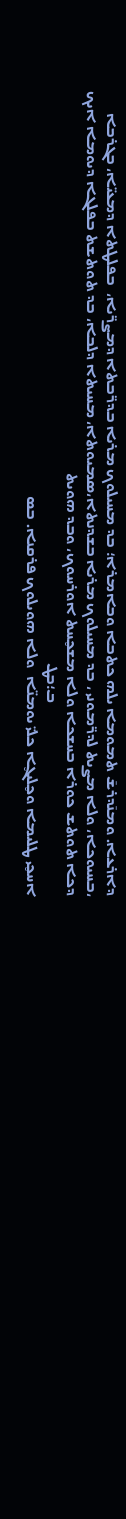ܕܐܪܥܐ. ܘܡܢ̄ܕܪܫ̄ ܬܡܘܡܐ ܝܠܗ ܟܬܒܐ ܘܒܐܡܪܐ؛ ܒܕ ܡܚܝܠܘܟ ܡܪܝܐ ܒܕܪ̈ܒܬܐ ܕܡܨܪ̈ܝܐ،  ܒܦܠܛܬܐ ܕܡܥܝ̈ܐ، ܒܓܪܒܐ ،ܒܚܝܘܟܐ، ܘܠܐ ܡܨܝܬ ܠܕܪ̈ܡܘܢܝ ، ܒܕ ܡܚܝܠܘܟ ܡܪܝܐ ܒܫܕܢܬܐ،ܣܡܝܘܬܐ، ܡܚܝܬܐ ܕܠܒܐ، ܒܕ ܬܘܬܫܬ ܒܦܠܓܐ ܕܝܘܡܐ ܐܝܟ ܕܟܐ ܬܘܬܫ ܟܘܪܐ ܒܚܫܟܐ ܘܠܐ ܡܫܟ̮ܚܬ ܐܘܪܚܘܟ، ܘܒܕ ܗܘܝܬ
                                                       ܒ؛ܒܛ
ܐܚܟ̮ܝ ܛܠܝܡܐ ܘܟ̮ܠܝܓ̮ܐ ܟܠܝ̈ ܝܘܡܢ̈ܐ  ܘܠܐ ܗܘܝܠܘܟ ܦܪܩܢܐ. ܒܤ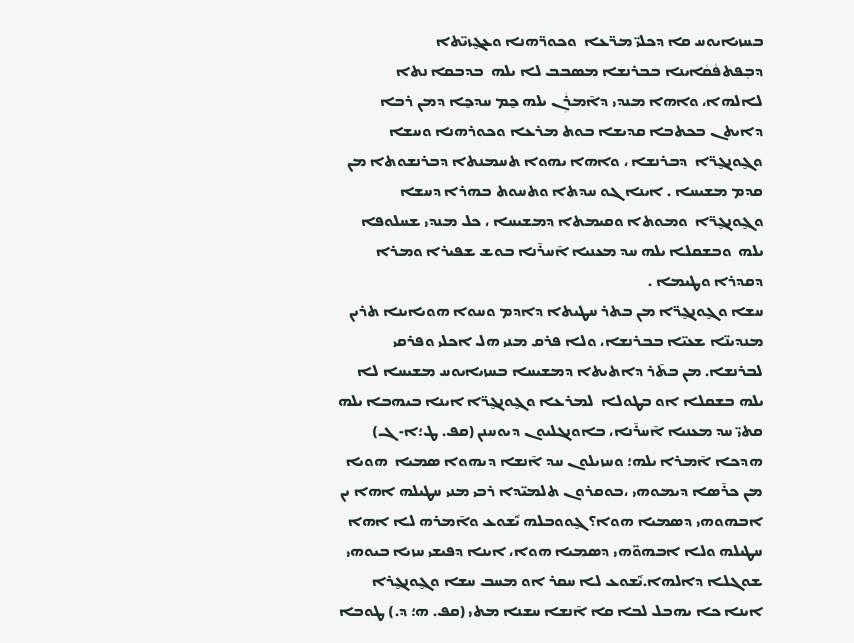ܒܚܙܝܐܝܘܚ ܩܐ ܕܟܠܝ̈ ܡܪ̈ܥܐ  ܘܟܘܪ̈ܗܢܐ ܘܥܓ̮ܙܝ̈ܬܐ ܕܒܸܦܬܦܵܩܵܐܝܢܐ ܒܒܪܢܫܐ ܡܣܒܒ ܠܐ ܝܠܗ  ܒܕܒܩܐ ܢܬܐ ܠܐܠܗܐ، ܘܐܗܐ ܡܢܕܝ ܕܐ̄ܡܪܲܢ ܝܠܗ ܟ̮ܡ ܚܕܟ̮ܐ ܕܡܢ ܪܒܐ ܕܐܝܬܢ ܒܟܬܒܐ ܩܕܝܫܐ ܒܘܬ ܡܪܥܐ ܘܟܘܪܗܢܐ ܘܚܫܐ  ܘܓ̮ܘܢܓ̮ܪ̈ܐ  ܕܒܪܢܫܐ ، ܘܐܗܐ ܝܗܘܐ ܬܚܡܢܬܐ ܕܒܪܢܫܘܬܐ ܡܢ ܩܕܡ ܡܫܝܚܐ . ܐܝܢܐ ܓܘ ܚܕܬܐ ܘܬܚܘܬ ܒܗܪܐ ܕܚܫܐ ܘܓ̮ܘܢܓ̮ܪ̈ܐ  ܘܡܘܬܐ ܘܩܝܡܬܐ ܕܡܫܝܚܐ ، ܟܠ ܡܢܕܝ ܫܚܠܘܦܐ ܝܠܗ  ܘܒܫܩܠܐ ܝܠܗ ܚܕ ܡܥܢܝܐ ܐ̄ܚܪ̄ܢܐ ܒܘܫ ܫܦܝܪܐ ܘܡܪܐ ܕܩܕܪܐ ܘܛܝܡܐ .
ܚܫܐ ܘܓ̮ܘܢܓ̮ܪ̈ܐ ܡܢ ܒܬܪ ܚܛܝܬܐ ܕܐܕܡ ܘܚܘܐ ܗܘܝܐܝܢܐ ܬܪܝܢ  ܡܢܕܝܢ̈ܐ ܫܥܝ̈ܐ ܒܒܪܢܫܐ، ܘܠܐ ܦܪܩ ܡܢܝ ܗܠ ܐܟܠܝ ܘܦܪܩܝ ܠܒܪܢܫܐ. ܡܢ ܒܬ̄ܪ ܕܐܬܝܬܐ ܕܡܫܝܚܐ ܒܚܙܝܐܝܘܚ ܡܫܝܚܐ ܠܐ ܝܠܗ ܒܫܩܠܐ ܐܘ ܒܛܘܠܐ  ܠܡܪܥܐ ܘܓ̮ܘܢܓ̮ܪ̈ܐ ܐܝܢܐ ܒܝܗܒܐ ܝܠܗ ܩܬܝ̈ ܚܕ ܡܥܢܝܐ ܐ̄ܚܪ̄ܢܐ، ܒܐܘܢܓܠܝܘܢ ܕܝܘܚܢܢ (ܩܦ. ܛ؛ܐ- ܓ) ܗܕܟܐ ܐ̄ܡܪܐ ܝܠܗ؛ ܘܚܙܝܠܘܢ ܚܕ ܐ̄ܢܫܐ ܕܝܗܘܐ ܣܡܝܐ  ܗܘܝܐ  ܡܢ ܟܪ̄ܣܐ ܕܝܡܘܗܝ ،ܒܘܩܪܘܢ ܬܠܡܝ̈ܕܐ ܪܒܝ ܡܢܝ ܚܛܝܠܗ ܐܗܐ ܝܢ ܐܒܗܘܗܝ ܕܣܡܝܐ ܗܘܐ؟ ܓ̮ܘܘܒܠܗ ܝܑܫܘܥ ܘܐ̄ܡܪܗ ܠܐ ܐܗܐ ܚܛܝܠܗ ܘܠܐ ܐܒܗܘ̈ܗܝ ܕܣܡܝܐ ܗܘܐ، ܐܝܢܐ ܕܦܝܫܝ ܚܙܝܐ ܒܝܘܗܝ ܫܘܓܠܐ ܕܐܠܗܐ.ܝܑܫܘܥ ܠܐ ܚܩܪ ܐܘ ܡܚܒ ܚܫܐ ܘܓ̮ܘܢܓ̮ܪܐ ܐܝܢܐ ܟܐ ܝܗܒܠ ܠܒܐ ܩܐ ܐ̄ܢܫܐ ܚܫܢܐ ܡܬܝ (ܩܦ. ܗ؛ ܕ.) ܛܘܒܐ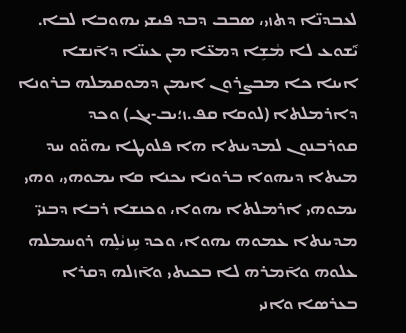ܠܥܒܕܢ̈ܐ ܕܬܙܝ، ܣܒܒ ܕܒܕ ܦܝܫܝ ܝܗܘܒܐ ܠܒܐ. ܝܑܫܘܥ ܠܐ ܡܵܫܹܐ ܕܡܥ̈ܐ ܡܢ ܥܝܢ̈ܐ ܕܐ̄ܢܫܐ ܐܝܢܐ ܟܐ ܡܒܨܪܘܢ ܐܝܡܢ ܕܡܘܩܡܠܗ ܒܪܘܢܐ ܕܐܪܡܠܬܐ (ܠܘܩܐ ܩܦ.ܙ؛ܝܒ-ܝܓ) ܘܟܕ ܩܘܪܒܢܘܢ ܠܡܕܝܢܬܐ ܗܐ ܦܠܘܛܐ ܝܗܘ̈ܘ ܚܕ ܡܝܬܐ ܕܝܗܘܐ ܒܪܘܢܐ ܝܟܢܐ ܩܐ ܝܡܘܗܝ، ܘܗܝ ܝܡܘܗܝ ܐܪܡܠܬܐ ܝܗܘܐ، ܘܟܢܫܐ ܪܒܐ ܕܒܢܝ̈ ܡܕܝܢܬܐ ܥܡܘܗ ܝܗܘܐ، ܘܟܕ ܚܹܙܝܵܠܸܗ ܪܘܚܡܠܗ ܥܠܘܗ ܘܐ̄ܡܪܗ ܠܐ ܒܟܝܬܝ ܘܐ̄ܙܠܗ ܕܩܪܐ ܒܥܪܣܐ ܘܐܢܝ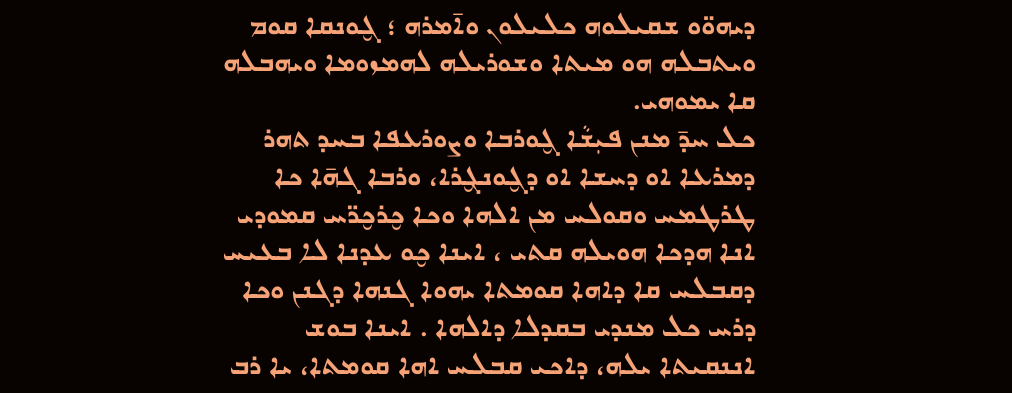ܕܝܗܘ̈ܘ ܫܩܝܠܘܗ ܟܠܝܠܘܢ ܘܐ̄ܡܪܗ ؛ ܓ̮ܘܢܩܐ ܩܘܡ ܘܝܬܒܠܗ ܗܘ ܡܝܬܐ ܘܫܘܪܝܠܗ ܠܗܡܙܘܡܐ ܘܝܗܒܠܗ ܩܐ ܝܡܘܗܝ.
ܟܠ ܚܕ̄ ܡܢܢ ܦܝܼܫܵܐ ܓ̮ܘܪܒܐ ܘܨܘܪܥܦܐ ܒܚܕ ܬܗܪ ܕܡܪܥܐ ܐܘ ܕܚܫܐ ܐܘ ܕܓ̮ܘܢܓ̮ܪܐ، ܘܪܒܐ ܓܗ̄ܐ ܟܐ ܛܪܛܡܚ ܘܩܘܠܚ ܡܢ ܐܠܗܐ ܘܟܐ ܟ̮ܪܟ̮ܪ̈ܚ ܩܡܘܕܝ ܐܢܐ ܗܕܟܐ ܗܘܝܠܗ ܩܬܝ ، ܐܝܢܐ ܟ̮ܘ ܥܕܢܐ ܠܐ ܒܥܝܚ ܕܩܒܠܚ ܩܐ ܕܐܗܐ ܩܘܡܬܐ ܝܗܘܐ ܓܢܗܐ ܕܓܢܢ ܘܟܐ ܕܪܚ ܟܠ ܡܢܕܝ ܒܩܕܠܐ ܕܐܠܗܐ . ܐܝܢܐ ܒܘܫ ܐܢܢܩܝܬܐ ܝܠܗ، ܕܐܟܝ ܩܒܠܚ ܐܗܐ ܩܘܡܬܐ، ܝܐ ܪܒ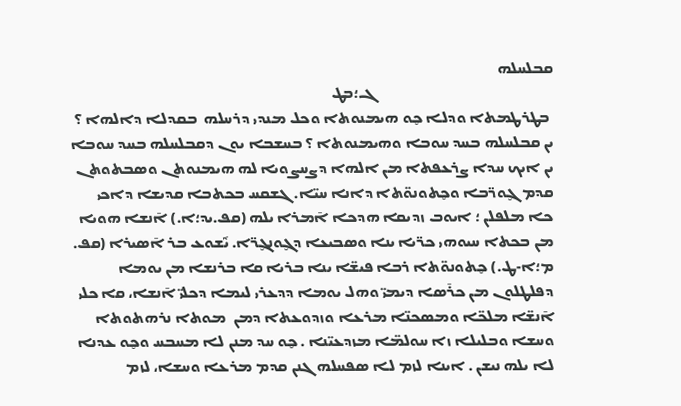ܩܒܠܚܠܗ
                                                   ܓ؛ܒܛ
 ܒܛܪܛܡܬܐ ܘܕܠܐ ܟ̮ܘ ܗܝܡܢܘܬܐ ܘܟܠ ܡܢܕܝ ܕܪܚܠܗ  ܒܩܕܠܐ ܕܐܠܗܐ ؟ ܝܢ ܩܒܠܚܠܗ ܒܚܕ ܚܘܒܐ ܘܗܝܡܢܘܬܐ ؟ ܒܚܫܒܐ ܝܘܢ ܕܩܒܠܚܠܗ ܒܚܕ ܚܘܒܐ ܝܢ ܐܝܟ ܚܕܐ ܨܪܥܦܬܐ ܡܢ ܐܠܗܐ ܕܨܚܨܘܝܐ ܠܗ ܗܝܡܢܘܬܢ ܘܣܒܬܘܬܢ ܩܕܡ ܓ̮ܘܪ̈ܒܐ ܘܟ̮ܬܘܢܘ̈ܬܐ ܕܐܢܐ ܚܝ̈ܐ. ܓܫܩܚ ܒܟܬܒܐ ܩܕܝܫܐ ܕܐܟܝ ܟܐ ܡܠܦܠܢ ؛ ܐܝܘܒ ܙܕܝܩܐ ܗܕܟܐ ܐ̄ܡܪܐ ܝܠܗ (ܩܦ.ܝܕ؛ܐ.) ܐ̄ܢܫܐ ܗܘܝܐ ܡܢ ܒܟܬܐ ܚܝܘܗܝ ܟܪ̈ܝܐ ܝܢܐ ܘܣܒܝܥܐ ܕܓ̮ܘܢܓ̮ܪ̈ܐ. ܝܑܫܘܥ ܒܪ ܐ̄ܣܝܪܐ (ܩܦ. ܡ؛ܐ-ܛ.) ܟ̮ܬܘܢܘ̈ܬܐ ܪܒܐ ܦܝܫ̈ܐ ܝܢܐ ܒܪܝܐ ܩܐ ܒܪܢܫܐ ܡܢ ܝܘܡܐ ܕܦܠܛܠܘܢ ܡܢ ܟܪ̄ܣܐ ܕܝܡܝ̈ ܘܗܠ ܝܘܡܐ ܕܕܥܪܝ ܠܝܡܐ ܕܟܠܝ̈ ܐ̄ܢܫܐ، ܩܐ ܟܠܝ ܐ̄ܢܫ̈ܐ ܡܠܟ̈ܐ ܘܡܣܟܢ̈ܐ ܡܪܥܐ ܘܙܕܘܥܬܐ ܕܡܢ  ܡܘܬܐ ܢܪܗܬܘܬܐ ܘܚܫܐ ܘܒܠܝܠܐ ܙܐ ܚܘܠܡ̈ܐ ܡܙܕܥܝ̈ܢܐ . ܟ̮ܘ ܚܕ ܡܢܢ ܠܐ ܡܚܒܚ ܘܟ̮ܘ ܥܕܢܐ ܠܐ ܝܠܗ ܢܝܫܢ . ܐܝܢܐ ܠܙܡ ܠܐ ܣܦܚܠܗ ܓܢܢ ܩܕܡ ܡܪܥܐ ܘܚܫܐ، ܠܙܡ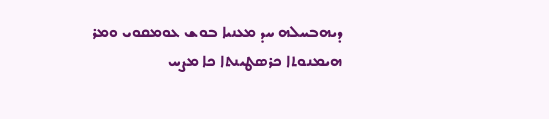ܕܝܗܒܚܠܗ ܚܕ ܡܥܢܝܐ ܒܘܫ ܥܘܡܩܘܝ ܘܡܪ ܗܝܡܢܘܬܐ ܟܪܣܛܝܢܬܐ ܟܐ ܡܨܚ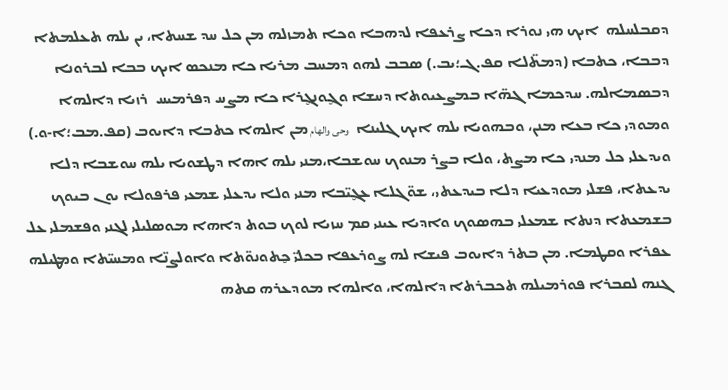ܕܩܒܠܚܠܗ  ܐܝܟ ܗܝ ܢܘܪܐ ܕܟܐ ܨܪܥܦܐ ܠܕܗܒܐ ܘܟܐ ܬܡܙܠܗ ܡܢ ܟܠ ܚܕ ܫܚܬܐ، ܝܢ ܝܠܗ ܬܥܠܡܬܐ ܕܒܒܐ، ܟܬܒܐ (ܕܡܬ̈ܠܐ ܩܦ.ܓ؛ܝܒ.) ܣܒܒ ܠܗܘ ܕܡܚܒ ܡܪܝܐ ܟܐ ܡܢܟܤ ܐܝܟ ܒܒܐ ܠܒܪܘܢܐ ܕܒܣܡܐܠܗ. ܚܕܟܡܐ ܓܗ̈ܐ ܒܡܨܥܝܘܬܐ ܕܚܫܐ ܘܓ̮ܘܢܓ̮ܪܐ ܟܐ ܡܨܚ ܕܦܪܡܝܚ  ܪܙܝܐ ܕܐܠܗܐ ܘܡܘܕܝ ܟܐ ܒܥܐ ܡܢܢ، ܘܒܗܘܝܐ ܝܠܗ ܐܝܟ ܓܠܝܢܐ  وحی والهام ܡܢ ܐܠܗܐ ܟܬܒܐ ܕܐܝܘܒ (ܩܦ.ܡܒ؛ܐ-ܘ.) ܘܝܕܥܠܝ ܟܠ ܡܢܕܝ ܟܐ ܡܨܬ، ܘܠܐ ܒܨܪ ܡܢܘܟ ܚܘܫܒܐ،ܡܢܝ ܝܠܗ ܐܗܐ ܕܛܫܘܝܐ ܝܠܗ ܚܘܫܒܐ ܕܠܐ ܝܕܥܬܐ، ܦܫܠܝ ܡܘܕܥܝܐ ܕܠܐ ܒܝܕܥܬܝ، ܫܘ̈ܓܠܐ ܥܓ̮ܝ̈ܒܐ ܡܢܝ ܘܠܐ ܝܕܥܠܝ ܫܡܥܝ ܦܪܦܘܠܐ ܝܘܢ ܒܝܘܟ ܒܫܡܥܬܐ ܕܢܬܐ ܫܡܥܠܝ ܒܗܣܘܟ ܘܐܕܝܐ ܥܝܢܝ ܩܡ ܚܙܝܐ ܠܘܟ ܒܘܬ ܕܐܗܐ ܡܘܣܠܝܠܝ ܠܓܢܝ ܘܦܫܡܠܝ ܥܠ ܥܦܪܐ ܘܩܛܡܐ. ܡܢ ܒܬܪ ܕܐܝܘܒ ܦܝܫܐ ܠܗ ܨܘܪܥܦܐ ܒܟܠܝ̈ ܟ̮ܬܘܢܘ̈ܬܐ ܘܐܘܠܨܢ̈ܐ ܘܡܚܝ̈ܬܐ ܘܡܛܝܠܗ ܓܢܗ ܠܩܒܪܐ ܦܘܪܡܝܠܗ ܬܟܒܪܬܐ ܕܐܠܗܐ، ܘܐܠܗܐ ܡܘܕܥܪܗ ܩܬܗ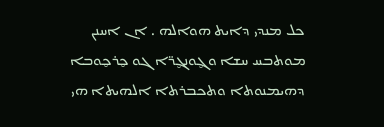ܟܠ ܡܢܕܝ ܕܐܝܬ ܗܘܐܠܗ . ܐܢ ܐܚܢܢ ܡܘܬܒܚ ܚܫܐ ܘܓ̮ܘܢܓ̮ܪ̈ܐ ܓܘ ܟ̮ܪܟ̮ܘܒܐ ܕܗܝܡܢܘܬܐ ܘܬܟܒܪܬܐ ܐܠܗܝܬܐ ܗܝ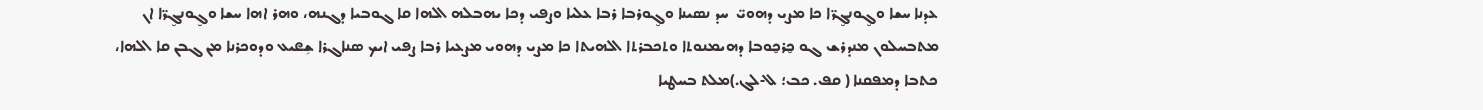ܥܕܢܐ ܚܫܐ ܘܓ̮ܘܢܓ̮ܪ̈ܐ ܟܐ ܡܨܝ ܕܗܘܝ̈  ܚܕ ܢܣܝܢܐ ܘܓ̮ܘܪܒܐ ܪܒܐ ܥܠܝܐ ܘܨܦܝ ܕܟܐ ܝܗܒܠܗ ܐܠܗܐ ܩܐ ܓܘܒܝܐ ܕܓܢܗ، ܘܗܪ ܐܗܐ ܚܫܐ ܘܓ̮ܘܢܓ̮ܪ̈ܐ ܐܢ ܡܬܒܚܠܘܢ ܡܢܕܪܫ ܓܘ ܟ̮ܪܟ̮ܘܒܐ ܕܗܝܡܢܘܬܐ ܘܬܟܒܪܬܐ ܐܠܗܝܬܐ ܟܐ ܡܨܝ ܕܗܘܝ ܡܨܥܝܐ ܪܒܐ ܨܦܝ ܐܝܟ ܣܢܐܓܪܐ ܫܹܧܝܥ ܘܕܘܟܪܢܐ ܡܢ ܓܒܢ ܩܐ ܐܠܗܐ، ܟܬܒܐ ܕܡܦܩܢܐ ( ܩܦ. ܟܒ؛ ܠ-ܠܓ.)ܡܠܬ ܒܚܛܝܐ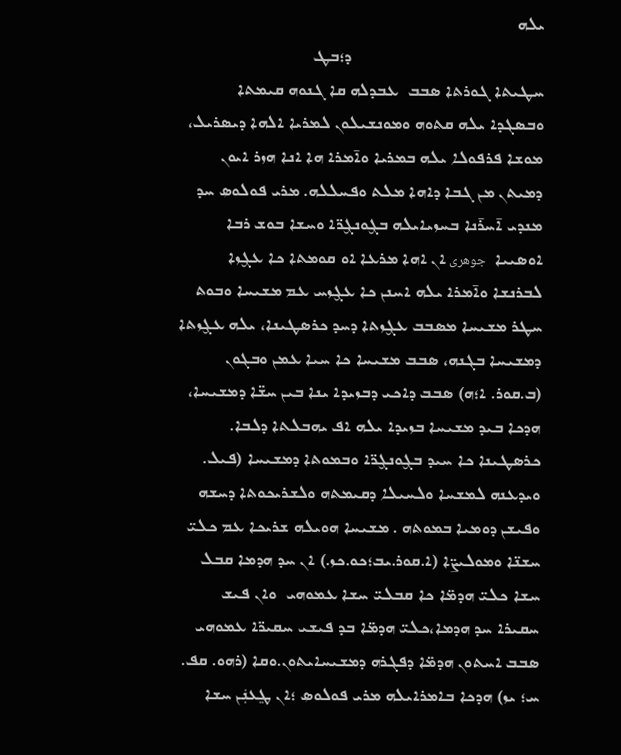ܝܠܗ
                                           ܕ؛ܒܛ
ܚܛܝܬܐ ܓܘܪܬܐ ܣܒܒ  ܥܒܕܠܗ ܩܐ ܓܢܘܗ ܩܝܡܬܐ ܘܒܣܓܕܐ ܝܠܗ ܩܬܘܗ ܘܡܘܢܫܝܠܘܢ ܠܡܪܝܐ ܐܠܗܐ ܕܝܣܪܝܠ، ܡܘܫܐ ܦܪܦܘܠܐ ܝܠܗ ܒܡܪܝܐ ܘܐ̄ܡܪܐ ܗܐ ܐܢܐ ܗܙܪ ܐܝܘܢ ܕܡܝܬܢ ܡܢ ܓܒܐ ܕܐܗܐ ܡܠܬ ܘܦܚܠܠܗ. ܡܪܝ ܦܘܠܘܤ ܚܕ ܡܢܕܝ ܐ̄ܚܪ̄ܢܐ ܒܚܙܝܐܝܠܗ ܒܓ̮ܘܢܓ̮ܪ̈ܐ ܘܚܫܐ ܒܘܫ ܪܒܐ ܐܘܣܝܝܐ  جوهری ܐܢ ܐܗܐ ܡܪܥܐ ܐܘ ܩܘܡܬܐ ܟܐ ܥܓ̮ܙܐ ܠܒܪܢܫܐ ܘܐ̄ܡܪܐ ܝܠܗ ܐܚܢܢ ܟܐ ܥܓ̮ܙܚ ܥܡ ܡܫܝܚܐ ܘܒܘܬ ܚܛܪ ܡܫܝܚܐ ܡܣܒܒ ܥܓ̮ܙܬܐ ܕܚܕ ܟܪܣܛܝܢܐ، ܝܠܗ ܥܓ̮ܙܬܐ ܕܡܫܝܚܐ ܒܓܢܗ، ܣܒܒ ܡܫܝܚܐ ܟܐ ܚܝܐ ܥܡܢ ܘܒܓܘܢ (ܒ.ܩܘܪ. ܐ؛ܗ) ܣܒܒ ܕܐܟܝ ܕܒܙܝܕܐ ܝܢܐ ܒܝܢ ܚܫ̈ܐ ܕܡܫܝܚܐ، ܗܕܟܐ ܒܝܕ ܡܫܝܚܐ ܒܙܝܕܐ ܝܠܗ ܐܦ ܝܗܒܠܬܐ ܕܠܒܐ. ܟܪܣܛܝܢܐ ܟܐ ܚܝܕ ܒܓ̮ܘܢܓ̮ܪ̈ܐ ܘܒܡܘܬܐ ܕܡܫܝܚܐ (ܦܝܠ. ܘܝܕܥܢܗ ܠܡܫܚܐ ܘܠܚܝܠܐ ܕܩܝܡܬܗ ܘܠܫܪܝܟܘܬܐ ܕܚܫܗ  ܘܦܝܫܢ ܕܘܡܝܐ ܒܡܘܬܗ . ܡܫܝܚܐ ܗܘܝܠܗ ܫܪܝܟܐ ܥܡ ܟܠܝ̈ ܚܫܢ̈ܐ ܘܡܘܠܝܨ̈ܐ (ܐ.ܩܘܪ.ܝܒ؛ܟܘ.ܟܙ.) ܐܢ ܚܕ ܗܕܡܐ ܩܒܠ ܚܫܐ ܟܠܝ̈ ܗܕܡ̈ܐ ܟܐ ܩܒܠܝ̈ ܚܫܐ ܥܡܘܗܝ  ܘܐܢ ܦܝܫ ܚܩܝܪܐ ܚܕ ܗܕܡܐ،ܟܠܝ̈ ܗܕܡ̈ܐ ܒܕ ܦܝܫܝ ܚܩܝܪ̈ܐ ܥܡܘܗܝ ܣܒܒ ܐܚܬܘܢ ܗܕܡ̈ܐ ܕܦܓܪܗ ܕܡܫܝܚܐܝܬܘܢ.ܘܩܐ (ܪܗܘ. ܩܦ. ܚ؛ ܝܙ) ܗܕܟܐ ܒܐܡܪܐܝܠܗ ܡܪܝ ܦܘܠܘܤ ؛ܐܢ ܛܸܥܢܲܢ ܚܫܐ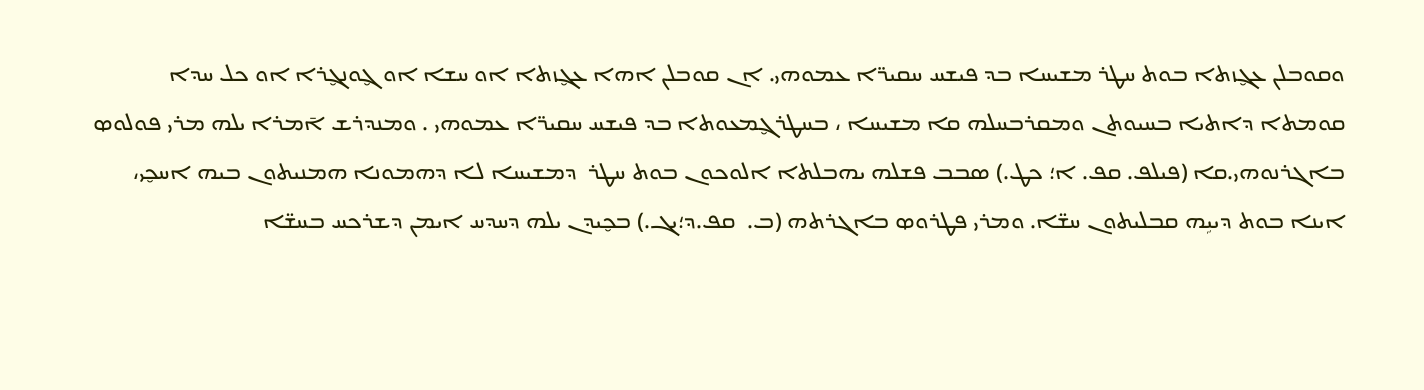ܘܩܘܒܠܢ ܥܓ̮ܙܬܐ ܒܘܬ ܚܛܪ ܡܫܝܚܐ ܒܕ ܦܝܫܚ ܚܩܝܪ̈ܐ ܥܡܘܗܝ. ܐܢ ܩܘܒܠܢ ܐܗܐ ܥܓ̮ܙܬܐ ܐܘ ܚܫܐ ܐܘ ܓ̮ܘܢܓ̮ܪܐ ܐܘ ܟܠ ܚܕܐ ܩܘܡܬܐ ܕܐܬܝܐ ܒܚܝܘܬܢ ܘܡܩܪܒܚܠܗ ܩܐ ܡܫܝܚܐ ، ܒܚܛܪܓ̮ܡܥܘܬܐ ܒܕ ܦܝܫܚ ܚܩܝܪ̈ܐ ܥܡܘܗܝ . ܘܡܢܕܪܫ ܐ̄ܡܪܐ ܝܠܗ ܡܪܝ ܦܘܠܘܤ ܒܐܓܪܢܘܗܝ.ܩܐ (ܦܝܠܦ. ܩܦ. ܐ؛ ܟܛ.) ܣܒܒ ܦܫܠܗ ܝܗܒܠܬܐ ܐܠܘܟܘܢ ܒܘܬ ܚܛܪ  ܕܡܫܝܚܐ ܠܐ ܕܗܡܘܢܐ ܗܡܢܝܬܘܢ ܒܝܗ ܐܚܟ̮ܝ، ܐܝܢܐ ܒܘܬ ܕܝܝܹܗ ܩܒܠܝܬܘܢ ܚܫ̈ܐ. ܘܡܪܝ ܦܛܪܘܤ ܒܐܓܪܬܗ (ܒ.  ܩܦ.ܕ؛ܝܓ.) ܒܟ̮ܝܕܢ ܝܠܗ ܕܚܕܚ ܐܝܡܢ ܕܫܪܟܚ ܒܚܫ̈ܐ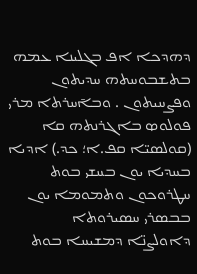ܕܗܕܟܐ ܐܦ ܒܓܠܝܢܐ ܥܡܗ ܒܬܫܒܘܚܬܗ ܚܕܝܬܘܢ ܘܦܨܚܝܬܘܢ . ܘܒܐ̄ܚܪܬܐ ܡܪܝ ܦܘܠܘܤ ܒܐܓܪܢܬܗ ܩܐ (ܩܘܠܣܝ̈ܐ ܩܦ.ܐ؛ ܟܕ.) ܐܕܝܐ ܒܚܕܝܐ ܝܘܢ ܒܚܫܝ ܒܘܬ ܚܛܪܘܟܘܢ ܘܬܡܘܡܐ ܝܘܢ ܒܒܣܪܝ ܚܣܝܪܘܬܐ ܕܐܘܠܨܢ̈ܐ ܕܡܫܝܚܐ ܒܘܬ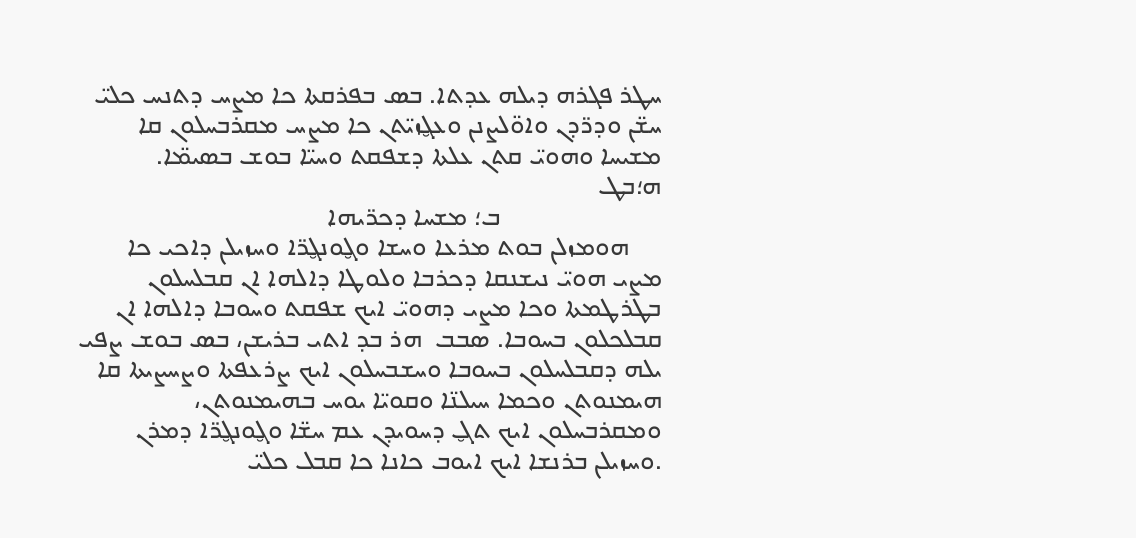ܚܛܪ ܦܓܪܗ ܕܝܠܗ ܥܕܬܐ. ܒܣ ܒܦܪܩܬܐ ܟܐ ܡܨܚ ܕܬܢܚ ܟܠܝ̈ ܚܫ̈ܢ ܘܕܪ̈ܕܢ ܘܐܘ̈ܠܨܢܢ ܘܥܓ̮ܙܝ̈ܬܢ ܟܐ ܡܨܚ ܡܩܪܒܚܠܘܢ ܩܐ ܡܫܝܚܐ ܘܗܘܝ̈ ܩܬܢ ܥܠܬܐ ܕܫܦܩܬ ܘܚܝ̈ܐ ܒܘܫ ܒܣܝܡ̈ܐ.
ܗ؛ܒܛ
                         ܒ؛ ܡܫܚܐ ܕܟܪ̈ܝܗܐ
     ܗܘܡܙܠܢ ܒܘܬ ܡܪܥܐ ܘܚܫܐ ܘܓ̮ܘܢܓ̮ܪ̈ܐ ܘܚܙܝܠܢ ܕܐܟܝ ܟܐ ܡܨܝ ܗܘܝ̈ ܢܝܫܢܩܐ ܕܟܪܒܐ ܘܠܘܛܐ ܕܐܠܗܐ ܐܢ ܩܒܠܚܠܘܢ ܒܛܪܛܡܬܐ ܘܟܐ ܡܨܝ ܕܗܘܝ̈ ܐܝܟ ܫܦܩܬ ܘܚܘܒܐ ܕܐܠܗܐ ܐܢ ܩܒܠܟܠܘܢ ܒܚܘܒܐ. ܣܒܒ  ܗܪ ܒܕ ܐܬܝ ܒܪܝܫܢ، ܒܣ ܒܘܫ ܨܦܝ ܝܠܗ ܕܩܒܠܚܠܘܢ ܒܚܘܒܐ ܘܚܫܒܚܠܘܢ ܐܝܟ ܨܪܥܦܬܐ ܘܨܚܨܝܬܐ ܩܐ ܗܝܡܢܘܬܢ ܘܟܡܐ ܚܝܠܢ̈ܐ ܘܩܘܝ̈ܐ ܝܘܚ ܒܗܝܡܢܘܬܢ، ܘܡܩܪܒܚܠܘܢ ܐܝܟ ܬܓ̮ ܕܚܘܝܕܢ ܥܡ ܚܫ̈ܐ ܘܓ̮ܘܢܓ̮ܪ̈ܐ ܕܡܪܢ .ܘܚܙܝܠܢ ܒܪܢܫܐ ܐܝܟ ܐܝܘܒ ܟܐܢܐ ܟܐ ܩܒܠ ܟܠܝ̈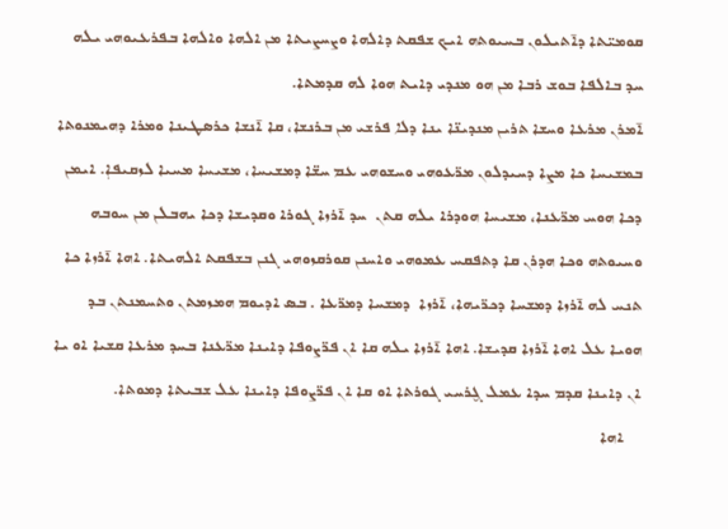ܩܘܡܝ̈ܬܐ ܕܐ̄ܬܝܠܘܢ ܒܚܝܘܬܗ ܐܝܟ ܫܦܩܬ ܕܐܠܗܐ ܘܨܚܨܝܬܐ ܡܢ ܐܠܗܐ ܘܐܠܗܐ ܒܦܪܥܝܘܗܝ ܝܠܗ ܚܕ ܒܐܠܦܐ ܒܘܫ ܪܒܐ ܡܢ ܗܘ ܡܢܕܝ ܕܐܝܬ ܗܘܐ ܠܗ ܩܕܡܬܐ.
ܐ̄ܡܪܢ ܡܪܥܐ ܘܚܫܐ ܬܪܝܢ ܡܢܕܝܢ̈ܐ ܝܢܐ ܕܠܐ ܦܪܫܝ ܡܢ ܒܪܢܫܐ، ܩܐ ܐ̄ܢܫܐ ܟܪܣܛܝܢܐ ܘܡܪܐ ܕܗܝܡܢܘܬܐ ܒܡܫܝܚܐ ܟܐ ܡܨܐ ܕܚܝܕܠܘܢ ܡܪ̈ܥܘܗܝ ܘܚܫܘܗܝ ܥܡ ܚܫ̈ܐ ܕܡܫܝܚܐ، ܡܫܝܚܐ ܡܚܝܐ ܠܙܩܝܦܐ݂. ܐܝܡܢ ܕܟܐ ܗܘܚ ܡܪ̈ܥܢܐ، ܡܫܝܚܐ ܗܘܕܪܐ ܝܠܗ ܩܬܢ  ܚܕ ܐ̄ܪܙܐ ܓܘܪܐ ܘܩܕܝܫܐ ܕܟܐ ܝܗܒܠܢ ܡܢ ܚܘܒܗ ܘܚܝܘܬܗ ܘܟܐ ܗܕܪܢ ܩܐ ܕܬܦܩܚ ܥܡܘܗܝ ܘܐܚܢܢ ܩܘܪܩܙܘܗܝ ܓܢܢ ܒܫܦܩܬ ܐܠܗܝܬܐ. ܐܗܐ ܐ̄ܪܙܐ ܟܐ ܬܢܚ ܠܗ ܐ̄ܪܙܐ ܕܡܫܚܐ ܕܟܪ̈ܝܗܐ، ܐ̄ܪܙܐ  ܕܡܫܚܐ ܕܡܪ̈ܥܐ . ܒܤ ܐܕܝܘܡ ܗܡܙܡܬܢ ܘܬܚܡܢܬܢ ܒܕ ܗܘܝܐ ܥܠ ܐܗܐ ܐ̄ܪܙܐ ܩܕܝܫܐ. ܐܗܐ ܐ̄ܪܙܐ ܝܠܗ ܩܐ ܐܢ ܦܪ̈ܨܘܦܐ ܕܐܝܢܐ ܡܪ̈ܥܢܐ ܒܚܕ ܡܪܥܐ ܩܫܝܐ ܐܘ ܝܐ ܐܢ ܕܐܝܢܐ ܩܕܡ ܚܕܐ ܥܡܠ ܓ̮ܪܚܝ ܓܘܪܬܐ ܐܘ ܩܐ ܐܢ ܦܪ̈ܨܘܦܐ ܕܐܝܢܐ ܥܠ ܫܒܝܬܐ ܕܡܘܬܐ.
    ܐܗܐ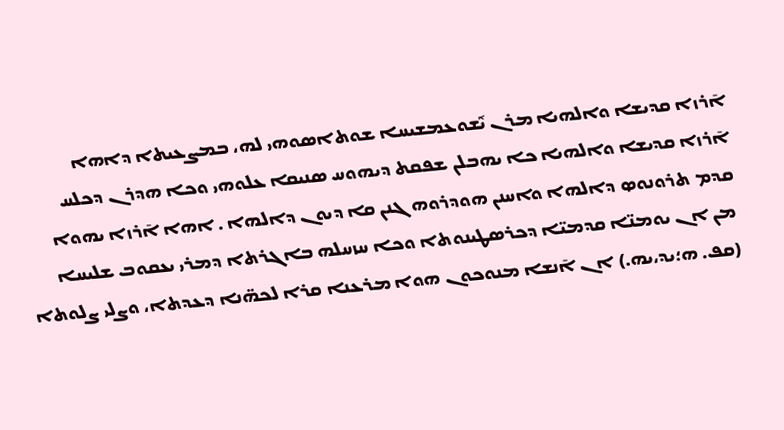ܐ̄ܪܙܐ ܩܕܝܫܐ ܘܐܠܗܝܐ ܡܪܢ ܝܑܫܘܥܡܫܝܚܐ ܫܘܬܐܣܘܗܝ ܠܗ، ܒܡܨܥܝܬܐ ܕܐܗܐ ܐ̄ܪܙܐ ܩܕܝܫܐ ܘܐܠܗܝܐ ܟܐ ܝܗܒܠܢ ܫܦܩܬ ܕܝܗܘܚ ܣܢܝܩܐ ܥܠܘܗܝ ܘܟܐ ܗܕܪܢ ܕܟܠܚ ܩܕܡ ܬܪܘܢܘܤ ܕܐܠܗܐ ܘܐܚܢܢ ܗܘܕܪܘܗ ܓܢܢ ܩܐ ܕܝܘܢ ܕܐܠܗܐ . ܐܗܐ ܐ̄ܪܙܐ ܝܗܘܐ ܡܢ ܐܢ ܝܘܡܢ̈ܐ ܩܕܡܝ̈ܐ ܕܟܪܣܛܝܢܘܬܐ ܘܟܐ ܚܙܚܠܗ ܒܐܓܪܬܐ ܕܡܪܝ ܝܥܩܘܒ ܫܠܝܚܐ  (ܩܦ. ܗ؛ܝܕ،ܝܗ.) ܐܢ ܐ̄ܢܫܐ ܡܢܘܟܘܢ ܗܘܐ ܡܪܥܢܐ ܩܪܐ ܠܟܗ̈ܢܐ ܕܥܕܬܐ، ܘܨܠܝ ܨܠܘܬܐ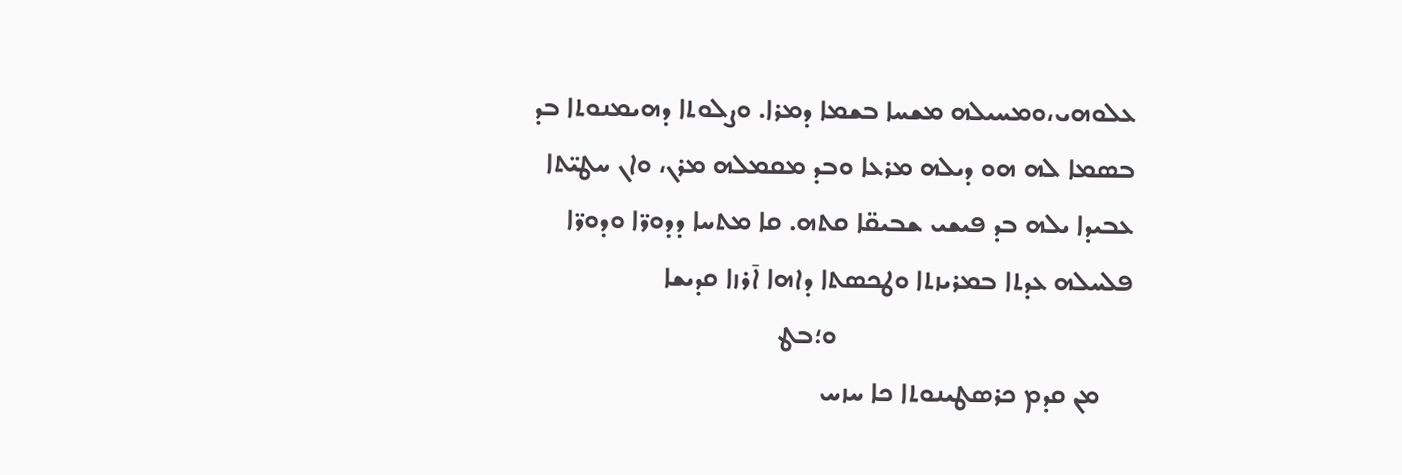ܥܠܘܗܝ،ܘܡܚܝܠܗ ܡܫܚܐ ܒܫܡܐ ܕܡܪܐ. ܘܨܠܘܬܐ ܕܗܝܡܢܘܬܐ ܒܕ ܒܣܡܐ ܠܗ ܗܘ ܕܝܠܗ ܡܪܥܐ ܘܒܕ ܡܩܡܠܗ ܡܪܢ، ܘܐܢ ܚܛܝ̈ܬܐ ܥܒܝܕܐ ܝܠܗ ܒܕ ܦܝܫܝ ܫܒܝܩ̈ܐ ܩܬܗ. ܩܐ ܡܬܚܐ ܕܕܘܪ̈ܐ ܘܕܘܪ̈ܐ ܦܠܚܠܗ ܥܕܬܐ ܒܡܪܝܙܬܐ ܘܛܟܣܬܐ ܕܐܗܐ ܐ̄ܪܙܐ ܩܕܝܫܐ
                                             ܘ؛ܒܛ
     ܡܢ ܩܕܡ ܟܪܣܛܝܢܘܬܐ ܟܐ ܚܙܚ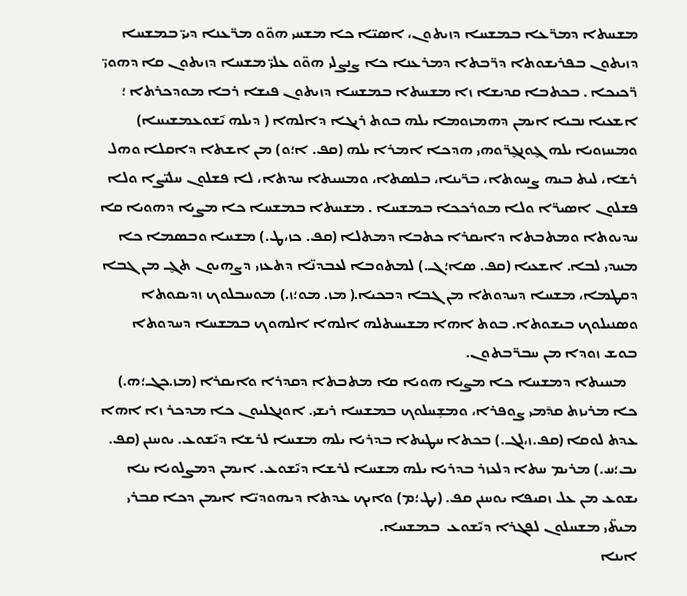ܡܫܚܬܐ ܕܡܪ̈ܥܐ ܒܡܫܚܐ ܕܙܝܬܘܢ، ܐܣܝ̈ܐ ܟܐ ܡܫܚܝ ܗܘ̈ܘ ܡܪ̈ܥܢܐ ܕܝܝ̈ ܒܡܫܚܐ ܕܙܝܬܘܢ ܒܦܪܝܫܘܬܐ ܕܪ̈ܒܬܐ ܕܡܪܥܢܐ ܟܐ ܨܢܨܠܝ ܗܘ̈ܘ ܥܠܝ̈ ܡܫܚܐ ܕܙܝܬܘܢ ܩܐ ܕܗܘܝ̈ ܪ̈ܟܝܟܐ . ܒܟܬܒܐ ܩܕܝܫܐ ܙܐ ܡܫܚܬܐ ܒܡܫܚܐ ܕܙܝܬܘܢ ܦܝܫܐ ܪܒܐ ܡܘܕܟܪܬܐ ؛ ܐܫܥܝܐ ܢܒܝܐ ܐܝܡܢ ܕܗܡܙܘܡܐ ܝܠܗ ܒܘܬ ܪܝܓܐ ܕܐܠܗܐ ( ܕܝܠܗ ܝܑܫܘܥܡܫܝܚܐ) ܘܡܚܙܘܝܐ ܝܠܗ ܓ̮ܘܢܓ̮ܪ̈ܘܗܝ ܗܕܟܐ ܐܡܪܐ ܝܠܗ (ܩܦ. ܐ؛ܘ) ܡܢ ܐܫܬܐ ܕܐܩܠܐ ܘܗܠ ܪܫܐ، ܠܝܬ ܒܝܗ ܨܚܘܬܐ، ܒܪ̈ܝܢܐ، ܒܠܣܬܐ، ܘܡܚܝܬܐ ܚܕܬܐ، ܠܐ ܦܫܠܘܢ ܚܠܝ̈ܨܐ ܘܠܐ ܦܫܠܘܢ ܐܣܝܪ̈ܐ ܘܠܐ ܡܘܪܟܟܐ ܒܡܫܚܐ . ܡܫܚܬܐ ܒܡܫܚܐ ܟܐ ܡܨܝܐ ܕܗܘܝܐ ܩܐ ܚܕܝܘܬܐ ܘܡܬܒܬܐ ܕܐܝܩܪܐ ܟܬܒܐ ܕܡܬܠܐ (ܩܦ. ܟܙ،ܛ.) ܡܫܚܐ ܘܒܣܡܐ ܟܐ ܡܚܕܝ ܠܒܐ. ܐܫܥܝܐ (ܩܦ. ܣܐ؛ܓ.) ܠܡܬܘܒܐ ܠܥܒܕܢ̈ܐ ܕܬܥܙܝ ܕܨܗܝܘܢ ܬܓ̮ ܡܢ ܓܒܐ ܕܩܛܡܐ، ܡܫܚܐ ܕܚܕܘܬܐ ܡܢ ܓܒܐ ܕܒܟܝܐ.( ܡܙ. ܡܘ؛ܙ.) ܡܘܚܒܠܘܟ ܙܕܝܩܘܬܐ ܘܣܢܝܠܘܟ ܒܝܫܘܬܐ. ܒܘܬ ܐܗܐ ܡܫܝܚܬܠܗ ܐܠܗܐ ܐܠܗܘܟ ܒܡܫܚܐ ܕܚܕܘܬܐ ܒܘܫ ܙܘܕܐ ܡܢ ܚܒܪ̈ܒܬܘܢ.
   ܡܚܝܬܐ ܕܡܫܚܐ ܟܐ ܡܨܝܐ ܗܘܝܐ ܩܐ ܡܬܒܬܐ ܕܩܕܪܐ ܘܐܝܩܪܐ (ܡܙ.ܟܓ؛ܗ.) ܟܐ ܡܪܝܙܬ ܩܕ̄ܡܝ ܨܘܦܪܐ، ܘܡܫܸܚܠܘܟ ܒܡܫܚܐ ܪܝܫܝ. ܐܘܢܓܠܝܘܢ ܟܐ ܡܕܟܪ ܙܐ ܐܗܐ ܥܕܬ ܠܘܩܐ (ܩܦ.ܙ،ܠܓ.) ܒܟܬܐ ܚܛܝܬܐ ܒܕܪܝܐ ܝܠܗ ܡܫܚܐ ܠܪܫܐ ܕܝܑܫܘܥ. ܝܘܚܢܢ (ܩܦ. ܝܒ؛ܚ.) ܡܪܝܡ ܚܬܐ ܕܠܥܙܪ ܒܕܪܝܐ ܝܠܗ ܡܫܚܐ ܠܪܫܐ ܕܝܑܫܘܥ. ܐܝܡܢ ܕܡܨܠܘܝܐ ܝܢܐ ܝܫܘܥ ܡܢ ܥܠ ܙܩܝܦܐ ܝܘܚܢܢ ܩܦ. (ܝܛ؛ܡ) ܘܐܝܟ ܥܕܬܐ ܕܝܗܘܕܝ̈ܐ ܐܝܡܢ ܕܟܐ ܩܒܪܝ ܡܝܬ̈ܝ ܡܫܚܠܘܢ ܠܦܓܪܐ ܕܝܑܫܘܥ  ܒܡܫܚܐ.
ܐܝܢܐ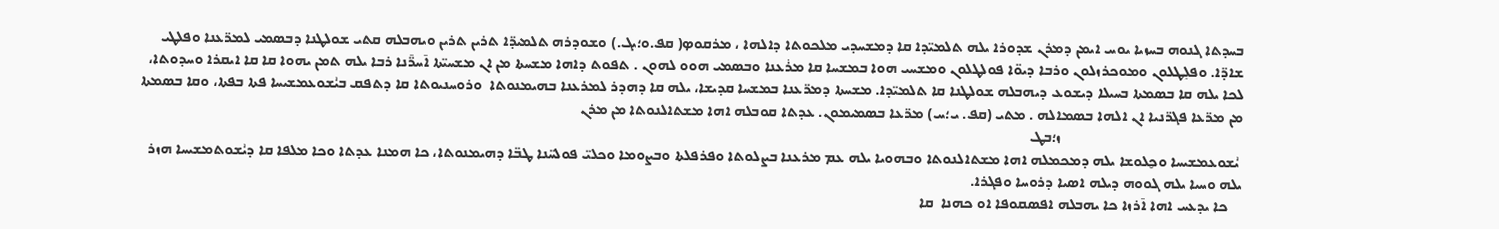ܒܚܕܬܐ ܓܢܘܗ ܒܚܙܝܐ ܝܘܚ ܐܝܡܢ ܕܡܪܢ ܫܕܘܪܐ ܝܠܗ ܬܠܡܝ̈ܕܐ ܩܐ ܕܡܫܚܕܝ ܡܠܟܘܬܐ ܕܐܠܗܐ ، ܡܪܩܘܤ( ܩܦ.ܘ؛ܝܓ.) ܘܫܘܕܪܗ ܬܠܡܝܕ̈ܐ ܬܪܝܢ ܬܪܝܢ ܘܝܗܒܠܗ ܩܬܝ ܫܘܠܛܢܐ ܕܒܣܡܝ ܠܡܪ̈ܥܢܐ ܘܦܠܛܝ ܫܐܕ̈ܐ. ܘܦܠܸܛܠܘܢ ܘܡܘܟܪܙܠܘܢ ܘܪܒܐ ܕܝܘ̈ܐ ܦܘܠܛܠܘܢ ܘܡܫܚܝ ܗܘܐ ܒܡܫܚܐ ܩܐ ܡܪ݁ܥܢܐ ܘܒܣܡܝ ܗܘܘ ܠܗܘܢ . ܬܦܘܬ ܕܐܗܐ ܡܫܚܬܐ ܡܢ ܐܢ ܡܫܚܝ̈ܬܐ ܐ̄ܚܪ̈̄ܢܐ ܪܒܐ ܝܠܗ ܬܡܢ ܝܗܘܐ ܩܐ ܩܐ ܐܝܩܪܐ ܘܚܕܘܬܐ، ܠܟܐ ܝܠܗ ܩܐ ܒܣܡܬܐ ܒܚܝܠܐ ܕܝܫܘܥ ܕܝܗܒܠܗ ܫܘܠܛܢܐ ܩܐ ܬܠܡܝ̈ܕܐ. ܡܫܚܬܐ ܕܡܪ̈ܥܢܐ ܒܡܫܚܐ ܩܕܝܫܐ، ܝܠܗ ܩܐ ܕܗܕܪ ܠܡܪܥܢܐ ܒܗܝܡܢܘܬܐ  ܘܪܘܚܢܝܘܬܐ ܩܐ ܕܬܦܩ ܒܝܑܫܘܥܡܫܝܚܐ ܦܬܐ ܒܦܬܐ، ܘܩܐ ܒܣܡܬܐ ܡܢ ܡܪ̈ܥܐ ܦܓܪ̈ܢܝܐ ܐܢ ܐܠܗܐ ܒܣܡܐܠܗ . ܡܬܝ (ܩܦ. ܝ؛ܚ) ܡܪ̈ܥܐ ܒܣܡܝܡܘܢ. ܥܕܬܐ ܩܘܒܠܗ ܐܗܐ ܡܫܬܐܠܢܘܬܐ ܡܢ ܡܪܢ
                                                    ܙ؛ܒܛ
 ܝܑܫܘܥܡܫܝܚܐ ܘܟ̮ܠܘܫܐ ܝܠܗ ܕܡܟܡܠܗ ܐܗܐ ܡܫܬܐܠܢܘܬܐ ܘܒܗܘܝܐ ܝܠܗ ܥܡ ܡܪܥܢܐ ܒܨܠܘܬܐ ܘܦܪܦܠܬܐ ܘܒܨܘܡܐ ܘܟܠܝ̈ ܦܘܠܚ̈ܢܐ ܛܒ̈ܐ ܕܗܝܡܢܘܬܐ، ܟܐ ܗܡܢܐ ܥܕܬܐ ܘܟܐ ܡܠܦܐ ܩܐ ܕܝܑܫܘܬܡܫܝܚܐ ܗܙܪ ܝܠܗ ܘܚܝܐ ܝܠܗ ܓܘܘܗ ܕܝܠܗ ܐܣܝܐ ܕܪܘܚܐ ܘܦܓܪܐ.
    ܟܐ ܝܕܥܚ ܐܗܐ ܐ̄ܪܙܐ ܟܐ ܝܗܒܠܗ ܐܦܣܩܘܦܐ ܐܘ ܟܗܢܐ  ܩܐ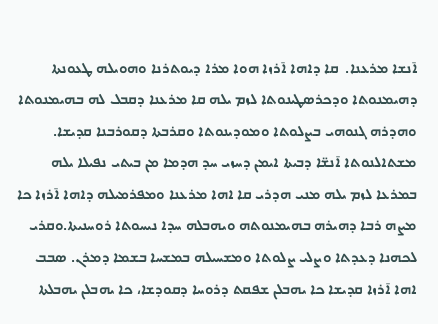ܐ̄ܢܫܐ ܡܪܥܢܐ.  ܩܐ ܕܐܗܐ ܐ̄ܪܙܐ ܗܘܐ ܡܪܐ ܕܝܘܬܪܢܐ ܘܗܘܝܠܗ ܛܥܘܢܬܐ ܕܗܝܡܢܘܬܐ ܘܕܟܪܣܛܝܢܘܬܐ ܠܙܡ ܝܠܗ ܩܐ ܡܪܥܢܐ ܕܩܒܠ ܠܗ ܒܗܝܡܢܘܬܐ ܘܗܕܪܗ ܓܢܘܗܝ ܒܨܠܘܬܐ ܘܡܘܕܝܢܘܬܐ ܘܩܪܒܬܐ ܕܩܘܪܒܢܐ ܩܕܝܫܐ. ܡܫܬܐܠܢܘܬܐ ܐ̄ܢܫ̈ܐ ܕܒܝܬܐ ܐܝܡܢ ܕܚܙܝ ܚܕ ܗܕܡܐ ܡܢ ܒܝܬܝ ܢܦܝܠܐ ܝܠܗ ܒܡܪܥܐ ܠܙܡ ܝܠܗ ܡܢܝ ܗܕܪܝ ܩܐ ܐܗܐ ܡܪܥܢܐ ܘܡܦܪܡܝܠܗ ܕܐܗܐ ܐ̄ܪܙܐ ܟܐ ܡܨܗ ܪܒܐ ܕܗܝܪܗ ܒܗܝܡܢܘܬܗ ܘܝܗܒܠܗ ܚܕܐ ܢܝܚܘܬܐ ܪܘܚܢܝܬܐ.ܘܩܪܝ ܠܟܗܢܐ ܕܥܕܬܐ ܘܨܠܝ ܨܠܘܬܐ ܘܡܫܚܝܠܗ ܒܡܫܚܐ ܒܫܡܐ ܕܡܪܢ. ܣܒܒ ܐܗܐ ܐ̄ܪܙܐ ܩܕܝܫܐ ܟܐ ܝܗܒܠܢ ܫܦܩܬ ܕܪܘܚܐ ܕܩܘܕܫܐ، ܟܐ ܝܗܒܠܢ ܝܗܒܠܬܐ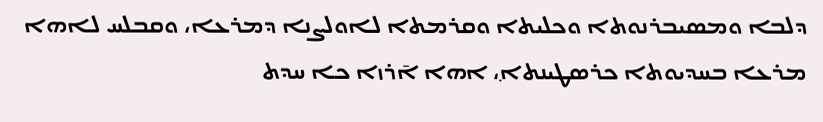ܕܠܒܐ ܘܡܣܝܒܪܢܘܬܐ ܘܟܠܝܬܐ ܘܩܪܡܬܐ ܠܐܘܠܨܢܐ ܕܡܪܥܐ، ܘܩܒܠܚ ܠܐܗܐ ܡܪܥܐ ܒܚܕܝܘܬܐ ܟܪܣܛܝܢܬܐ݂، ܐܗܐ ܐ̄ܪܙܐ ܟܐ ܚܕܬ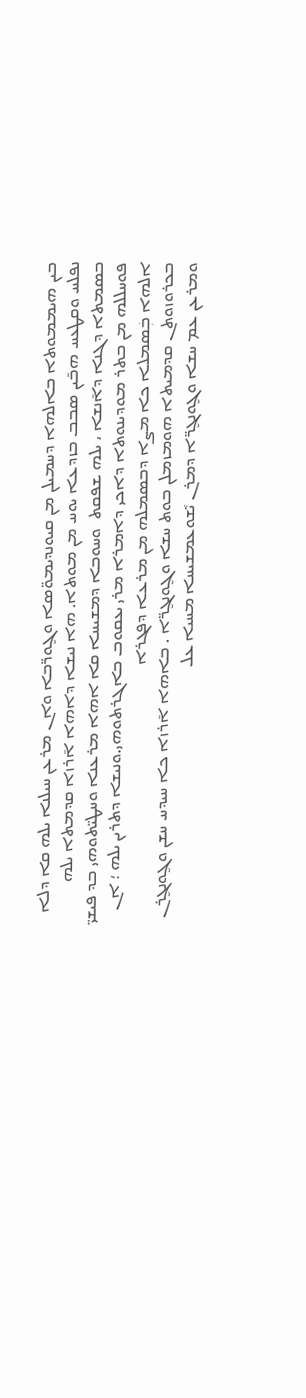ܒܝܢ ܗܝܡܡܘܬܐ ܒܐܠܗܐ ܕܚܡܝܠܢ ܡܢ ܩܝܘܢܕܝܡܘ̈ܣܐ ܘܓ̮ܘܪ̈ܒܐ ܘܐܢ ܡܪܥܢ ܚܝܠܢܐ ܝܠܗ ܩܐ ܕܠܐ ܢܦܠܚ ܘܩܛܥܚ ܗܒ̃ܝܢ ܣܒܒ ܒܙܕܥܐ ܝܘܚ ܡܢ ܡܘܬܐ. ܗܐ ܢܝܫܐ ܕܐܗܐ ܐ̄ܪܙܐ ܩܕܡܬܐ ܝܠܗ ܒܣܡܬܐ ܕܓܢܐ ܕܐ̄ܢܫܐ ، ܝܠܗ ܫܦܩܬ  ܘܚܘܒܐ ܕܡܫܝܚܐ ܩܐ ܐܗܐ ܡܪܥܢܐ ܘܚܛܝ̈ܬܘܗܝ ܒܕ ܦܝܫܝ̈ ܦܘܚܠܠܗ ܡܢ ܒܬܪ ܡܘܕܝܢܘܬܐ ܕܐܟܝ ܕܐܡܪܐ ܡܪܝ ܝܥܩܘܒ ܒܐܓܪܬܘܗܝ.ܘܢܝܫܐ ܕܬܪܝܢ ܝܠܗ ؛ ܐܢ ܐܠܗܐ ܒܲܣܡܠܐ ܟܐ ܡܨܐ ܕܒܣܡܠܗ ܡܢ ܡܪܥܐ ܕܦܓܪܐ
ܒܟܪܘܙܘܬܢ ܩܕܡܝܬܐ ܗܘܡܙܡܠܢ ܒܘܬ ܚܫܐ ܘܓ̮ܘܢܓ̮ܪ̈ܐ . ܒܐܗܐ ܐ̄ܪܙܐ ܟܐ ܚܝܕܚ ܚܫܢ ܘܓ̮ܘܢܓ̮ܪܢ ܘܡܪܥܢ ܥܡ ܚܫܐ ܘܓ̮ܘܢܓ̮ܪ̈ܐ ܕܡܪܢ ܝܑܫܘܥܡܫܝܚܐ ܡܚܝܐ ܥܠ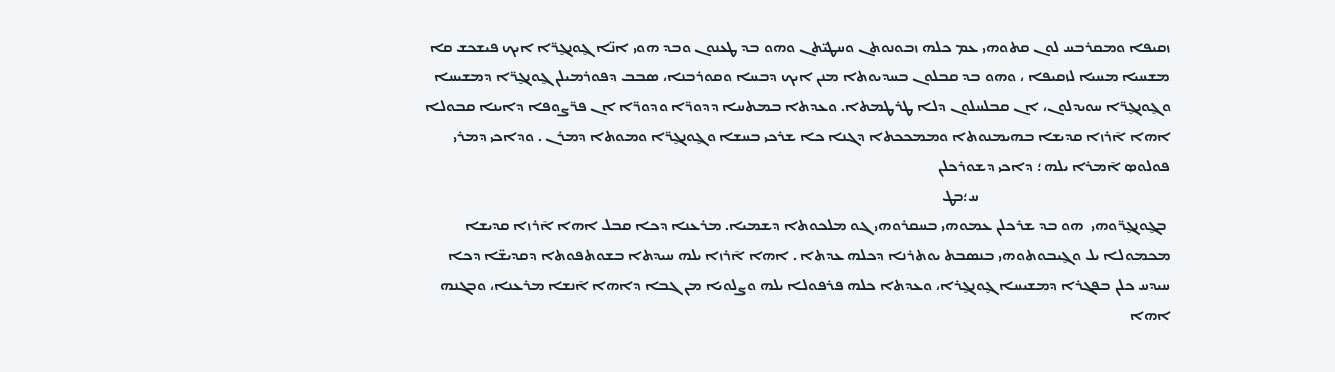ܙܩܝܦܐ ܘܡܩܪܒܚ ܠܘܢ ܩܬܘܗܝ ܥܡ ܟܠܗ ܙܒܘܢܘܬܢ ܘܚܛܝ̈ܬܢ ܘܗܘ ܒܕ ܛܥܢܘܢ ܘܒܕ ܗܘܝ ܐܢ̈ܐ ܓ̮ܘܢܓ̮ܪ̈ܐ ܐܝܟ ܦܝܫܟܫ ܩܐ ܡܫܚܝܐ ܡܚܝܐ ܠܙܩܝܦܐ ، ܘܗܘ ܒܕ ܩܒܠܘܢ ܒܚܕܝܘܬܐ ܡܢܢ ܐܝܟ ܕܒܚܐ ܘܩܘܪܒܢܐ، ܣܒܒ ܕܦܘܪܡܝܠܢ ܓ̮ܘܢܓ̮ܪ̈ܐ ܕܡܫܝܚܐ ܘܓ̮ܘܢܓ̮ܪ̈ܐ ܚܘܝܕܠܘܢ، ܐܢ ܩܒܠܚܠܘܢ ܕܠܐ ܛܪܛܡܬܐ. ܘܥܕܬܐ ܒܡܬܚܐ ܕܕܘܪ̈ܐ ܘܕܘܪ̈ܐ ܐܢ ܦܪ̈ܨܘܦܐ ܕܐܝܢܐ ܩܒܘܠܐ ܐܗܐ ܐ̄ܪܙܐ ܩܕܝܫܐ ܒܗܝܡܢܘܬܐ ܘܡܡܟܟܬܐ ܕܓܢܐ ܟܐ ܫܪܟܝ ܒܚܫܐ ܘܓ̮ܘܢܓ̮ܪ̈ܐ ܘܡܘܬܐ ܕܡܪܢ . ܘܕܐܟܝ ܕܡܪܝ ܦܘܠܘܤ ܐ̄ܡܪܐ ܝܠܗ ؛ ܕܐܟܝ ܕܫܘܪܟܠܢ
                                                      ܚ؛ܒܛ
 ܒܓ̮ܘܢܓ̮ܪ̈ܘܗܝ  ܗܘ ܒܕ ܫܪܟܠܢ ܥܡܘܗܝ ܒܚܩܪܘܗܝ ܓܘ ܡܠܟܘܬܐ ܕܫܡܝܐ. ܡܪܥܢܐ ܕܟܐ ܩܒܠ ܐܗܐ ܐ̄ܪܙܐ ܩܕܝܫܐ ܡܟܡܘܠܐ ܝܠ ܘܓ̮ܝܒܘܬܘܗܝ ܒܢܣܒܬ ܝܘܬܪܢܐ ܕܟܠܗ ܥܕܬܐ . ܐܗܐ ܐ̄ܪܙܐ ܝܠܗ ܚܝܕܬܐ ܒܫܘܬܦܘܬܐ ܕܩܕܝܫ̈ܐ ܕܟܐ ܚܝܕܚ ܟܠܢ ܒܦܓܪܐ ܕܡܫܝܚܐ ܓ̮ܘܢܓ̮ܪܐ، ܘܥܕܬܐ ܟܠܗ ܦܪܦܘܠܐ ܝܠܗ ܘܨܠܘܝܐ ܡܢ ܓܒܐ ܕܐܗܐ ܐ̄ܢܫܐ ܡܪܥܢܐ، ܘܒܓܢܗ ܐܗܐ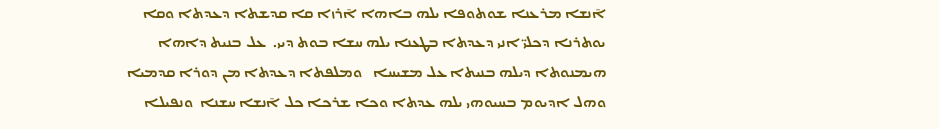ܐ̄ܢܫܐ ܡܪܥܢܐ ܫܘܬܘܦܐ ܝܠܗ ܒܐܗܐ ܐ̄ܪܙܐ ܩܐ ܩܕܫܬܐ ܕܥܕܬܐ ܘܩܐ ܝܘܬܪܢܐ ܕܟܠܝ̈ ܐܢܝ ܕܥܕܬܐ ܒܛܥܢܐ ܝܠܗ ܚܫܐ ܒܘܬ ܕܝܝ.  ܥܠ ܒܢܝܬ ܕܐܗܐ ܗܝܡܢܘܬܐ ܕܝܠܗ ܒܢܝܬܐ ܥܠ ܡܫܝܚܐ   ܘܡܠܦܬܐ ܕܥܕܬܐ ܡܢ ܕܘܪܐ ܩܕܡܝܐ ܘܗܠ ܐܕܝܘܡ ܒܚܝܘܗܝ ܝܠܗ ܥܕܬܐ ܘܟܐ ܫܪܟܐ ܟܠ ܐ̄ܢܫܐ ܚܫܢܐ  ܘܢܦܝܠܐ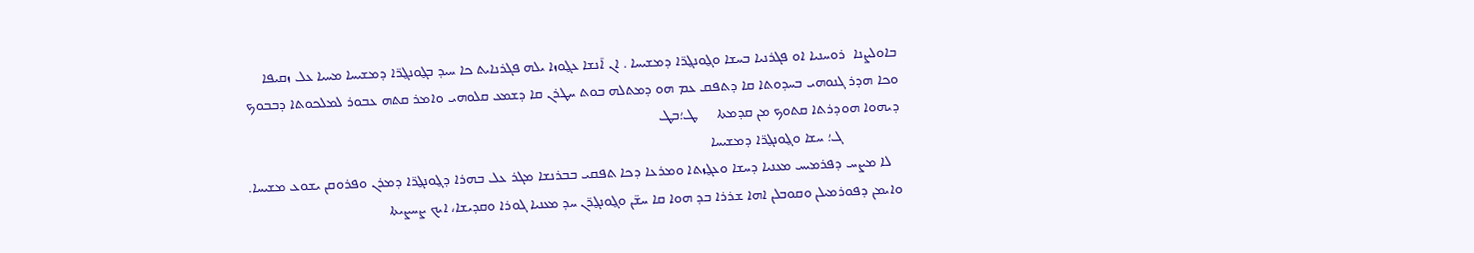ܒܐܘܠܨܢܐ  ܪܘܚܢܝܐ ܐܘ ܦܓܪܢܝܐ ܒܚܫܐ ܘܓ̮ܘܢܓ̮ܪ̈ܐ ܕܡܫܝܚܐ . ܐܢ ܐ̄ܢܫܐ ܥܓ̮ܘܙܐ ܝܠܗ ܦܓܪܢܐܝܬ ܟܐ ܚܝܕ ܒܓ̮ܘܢܓ̮ܪ̈ܐ ܕܡܫܝܚܐ ܡܚܝܐ ܥܠ ܙܩܝܦܐ ܘܟܐ ܗܕܪ ܓܢܘܗܝ ܒܚܕܘܬܐ ܩܐ ܕܬܦܩ ܥܡ ܗܘ ܕܡܬܠܗ ܒܘܬ ܚܛܪܢ ܩܐ ܕܫܡܥ ܩܠܘܗܝ ܘܐܡܪ ܩܬܗ ܥܒܘܪ ܠܡܠܟܘܬܐ ܕܒܒܘܟ ܕܝܗܘܐ ܗܘܕܪܬܐ ܩܬܘܟ ܡܢ ܩܕܡܬܐ     ܛ؛ܒܛ
                ܓ؛ ܚܫܐ ܘܓ̮ܘܢܓ̮ܪ̈ܐ ܕܡܫܝܚܐ
   ܠܐ ܡܨܚ ܕܦܪܡܝܚ ܡܥܢܝܐ ܕܚܫܐ ܘܥܓ̮ܙܬܐ ܘܡܪܥܐ ܕܟܐ ܬܦܩܝ ܒܒܪܢܫܐ ܡܓܪ ܥܠ ܒܗܪܐ ܕܓ̮ܘܢܓ̮ܪ̈ܐ ܕܡܪܢ ܘܦܪܘܩܢ ܝܫܘܥ ܡܫܝܚܐ. ܘܐܝܡܢ ܕܦܘܪܡܝܠܢ ܘܩܘܒܠܢ ܐܗܐ ܫܪܪܐ ܒܕ ܗܘܐ ܩܐ ܚܫ̈ܢ ܘܓ̮ܘܢܓ̮ܪ̈ܢ ܚܕ ܡܥܢܝܐ ܓܘܪܐ ܘܩܕܝܫܐ، ܐܝܟ ܨܚܨܝܬܐ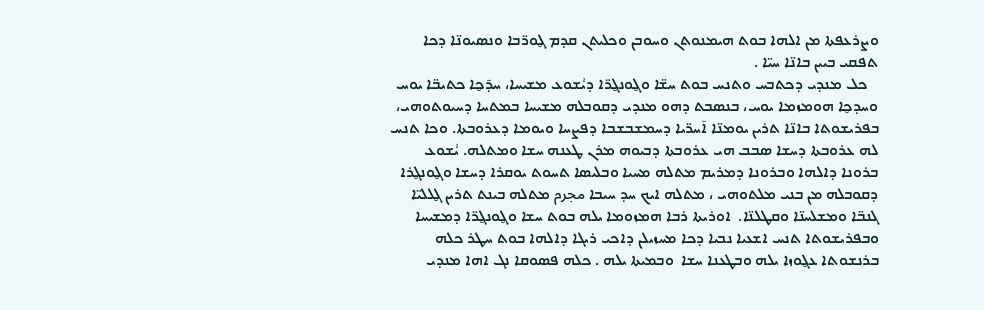ܘܨܪܥܦܬܐ ܡܢ ܐܠܗܐ ܒܘܬ ܗܝܡܢܘܬܢ ܘܚܘܒܢ ܘܟܠܝܬܢ ܩܕܡ ܓ̮ܘܪ̈ܒܐ ܘܢܣܝܘܢ̈ܐ ܕܟܐ ܬܦܩܝ ܒܝܝܢ ܒܐܢ̈ܐ ܚܝ̈ܐ .
   ܟܠ ܡܢܕܝ ܕܟܬܒܚ ܘܬܢܚ ܒܘܬ ܚܫ̈ܐ ܘܓ̮ܘܢܓ̮ܪ̈ܐ ܕܝܑܫܘܥ ܡܫܝܚܐ، ܚܕ̄ܟ̮ܐ ܟܬܝܒ̈ܐ ܝܘܚ ܘܚܕܟ̮ܐ ܗܘܡܙܡܐ ܝܘܚ، ܒܢܣܒܬ ܕܗܘ ܡܢܕܝ ܕܩܘܒܠܗ ܡܫܝܚܐ ܒܡܬܚܐ ܕܚܝܘܬܘܗܝ، ܒܦܪܝܫܘܬܐ ܒܐܢ̈ܐ ܬܪܝܢ ܝܘܡܢ̈ܐ ܐ̄ܚܪ̈ܝܐ ܕܚܡܫܒܫܒܐ ܕܦܨܚܐ ܘܝܘܡܐ ܕܥܪܘܒܬܐ. ܘܟܐ ܬܢܚ ܠܗ ܥܪܘܒܬܐ ܕܚܫܐ ܣܒܒ ܗܝ ܥܪܘܒܬܐ ܕܒܝܘܗ ܡܪܢ ܛܥܢܗ ܚܫܐ ܘܡܬܠܗ. ܝܑܫܘܥ ܒܪܘܢܐ ܕܐܠܗܐ ܘܒܪܘܢܐ ܕܡܪܝܡ ܡܬܠܗ ܡܚܝܐ ܘܒܠܝܣܐ ܬܚܘܬ ܝܘܩܪܐ ܕܚܫܐ ܘܓ̮ܘܢܓ̮ܪܐ ܕܩܘܒܠܗ ܡܢ ܒܢܝ ܡܠܬܘܗܝ ، ܡܬܠܗ ܐܝܟ ܚܕ ܚܝܒܐ مجرم ܡܬܠܗ ܒܝܢܬ ܬܪܝܢ ܓ̮ܠܠܝ̈ܐ ܓܢܒ̈ܐ ܘܡܫܠܚܢ̈ܐ ܘܩܛܠܢ̈ܐ.  ܐܘܪܝܬܐ ܪܒܐ ܗܡܙܘܡܐ ܝܠܗ ܒܘܬ ܚܫܐ ܘܓ̮ܘܢܓ̮ܪ̈ܐ ܕܡܫܝܚܐ ܘܒܦܪܝܫܘܬܐ ܬܢܚ ܐܫܥܝܐ ܢܒܝܐ ܕܟܐ ܡܚܙܝܠܢ ܕܐܟܝ ܪܝܓܐ ܕܐܠܗܐ ܒܘܬ ܚܛܪ ܟܠܗ ܒܪܢܫܘܬܐ ܥܓ̮ܘܙܐ ܝܠܗ ܘܒܛܥܢܐ ܚܫܐ  ܘܒܡܝܬܐ ܝܠܗ . ܟܠܗ ܦܣܘܩܐ ܢܓ ܐܗܐ ܡܢܕܝ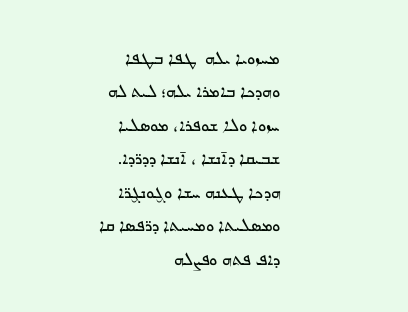ܡܚܙܘܝܐ ܝܠܗ  ܛܦܐ ܒܛܦܐ ܘܗܕܟܐ ܒܐܡܪܐ ܝܠܗ؛ ܠܝܬ ܠܗ ܚܙܘܐ ܘܠܐ ܫܘܦܪܐ، ܡܘܣܠܝܐ ܫܒܝܩܐ ܕܐ̄ܢܫܐ ، ܐ̄ܢܫܐ ܕܕܪ̈ܕܐ. ܗܕܟܐ ܛܥܢܗ ܚܫܐ ܘܓ̮ܘܢܓ̮ܪ̈ܐ ܘܡܣܠܝܬܐ ܘܡܚܝܬܐ ܕܪ̈ܦܣܐ ܩܐ ܕܐܦ ܦܬܗ ܘܦܨܠܗ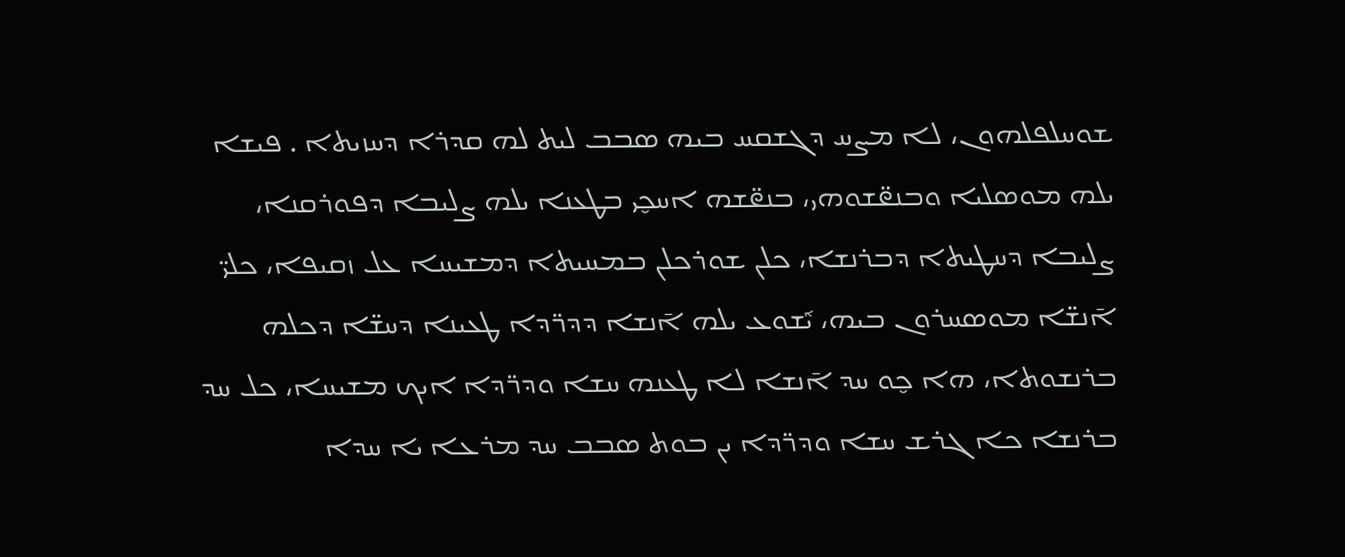ܫܘܚܠܦܠܗܘܢ، ܠܐ ܡܨܚ ܕܓܫܩܚ ܒܝܗ ܣܒܒ ܠܝܬ ܠܗ ܩܕܪܐ ܕܚܙܝܬܐ . ܦܝܫܐ ܝܠܗ ܡܘܣܠܝܐ ܘܒܢܧܫܘܗܝ، ܒܢܧܫܗ ܐܚܟ̮ܝ ܒܛܥܢܐ ܝܠܗ ܨܠܝܒܐ ܕܦܘܪܩܢܐ، ܨܠܝܒܐ ܕܚܛܝܬܐ ܕܒܪܢܫܐ، ܟܠܢ ܫܘܪܟܠܢ ܒܡܚܝܬܐ ܕܡܫܝܚܐ ܥܠ ܙܩܝܦܐ، ܟܠܝ̈ ܐ̄ܢܫ̈ܐ ܡܘܣܚܪܘܢ ܒܝܗ، ܝܑܫܘܥ ܝܠܗ ܐ̄ܢܫܐ ܕܕܪ̈ܕܐ ܛܥܝܢܐ ܕܚܫ̈ܐ ܕܟܠܗ ܒܪܢܫܘܬܐ، ܗܐ ܟ̮ܘ ܚܕ ܐ̄ܢܫܐ ܠܐ ܛܥܢܗ ܚܫܐ ܘܕܪ̈ܕܐ ܐܝܟ ܡܫܝܚܐ، ܟܠ ܚܕ ܒܪܢܫܐ ܟܐ ܓܪܫ ܚܫܐ ܘܕܪ̈ܕܐ ܝܢ ܒܘܬ ܣܒܒ ܚܕ ܡܪܥܐ ܝܐ ܚܕܐ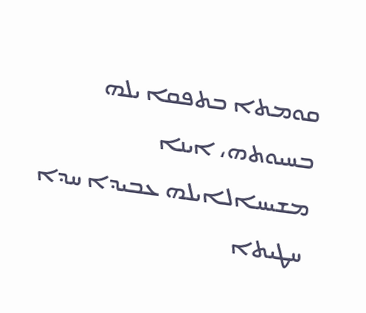ܩܘܡܬܐ ܒܬܦܩܐ ܝܠܗ ܒܚܝܘܬܗ، ܐܝܢܐ ܡܫܝܚܐܠܐܝܠܗ ܥܒܝܕܐ ܚܕܐ ܚܛܝܬܐ